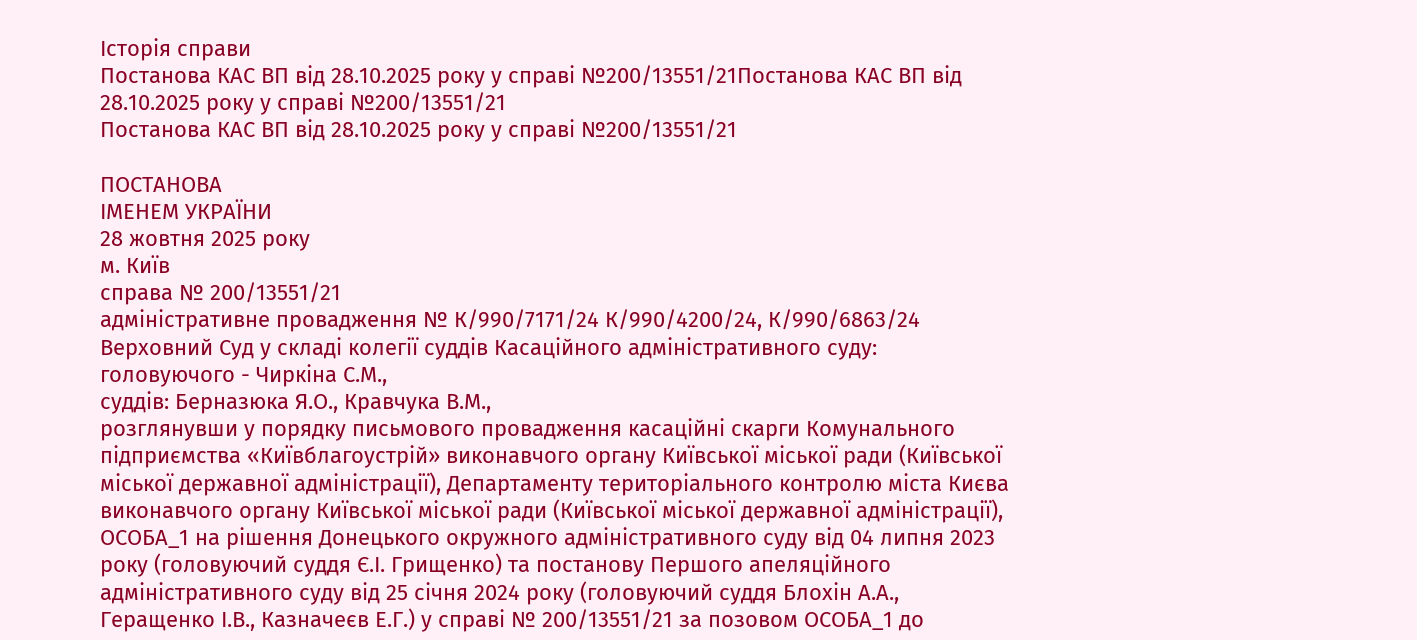Історія справи
Постанова КАС ВП від 28.10.2025 року у справі №200/13551/21Постанова КАС ВП від 28.10.2025 року у справі №200/13551/21
Постанова КАС ВП від 28.10.2025 року у справі №200/13551/21

ПОСТАНОВА
ІМЕНЕМ УКРАЇНИ
28 жовтня 2025 року
м. Київ
справа № 200/13551/21
адміністративне провадження № К/990/7171/24 К/990/4200/24, К/990/6863/24
Верховний Суд у складі колегії суддів Касаційного адміністративного суду:
головуючого - Чиркіна С.М.,
суддів: Берназюка Я.О., Кравчука В.М.,
розглянувши у порядку письмового провадження касаційні скарги Комунального підприємства «Київблагоустрій» виконавчого органу Київської міської ради (Київської міської державної адміністрації), Департаменту територіального контролю міста Києва виконавчого органу Київської міської ради (Київської міської державної адміністрації), ОСОБА_1 на рішення Донецького окружного адміністративного суду від 04 липня 2023 року (головуючий суддя Є.І. Грищенко) та постанову Першого апеляційного адміністративного суду від 25 січня 2024 року (головуючий суддя Блохін А.А., Геращенко І.В., Казначеєв Е.Г.) у справі № 200/13551/21 за позовом ОСОБА_1 до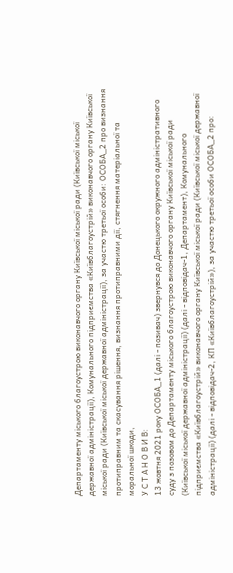Департаменту міського благоустрою виконавчого органу Київської міської ради (Київської міської державної адміністрації), Комунального підприємства «Київблагоустрій» виконавчого органу Київської міської ради (Київської міської державної адміністрації), за участю третьої особи: ОСОБА_2 про визнання протиправним та скасування рішення, визнання протиправними дії, стягнення матеріальної та моральної шкоди,
У С Т А Н О В И В:
13 жовтня 2021 року ОСОБА_1 (далі - позивач) звернувся до Донецького окружного адміністративного суду з позовом до Департаменту міського благоустрою виконавчого органу Київської міської ради (Київської міської державної адміністрації) (далі - відповідач-1, Департамент), Комунального підприємства «Київблагоустрій» виконавчого органу Київської міської ради (Київської міської державної адміністрації) (далі - відповідач-2, КП «Київблагоустрій»), за участю третьої особи ОСОБА_2 про: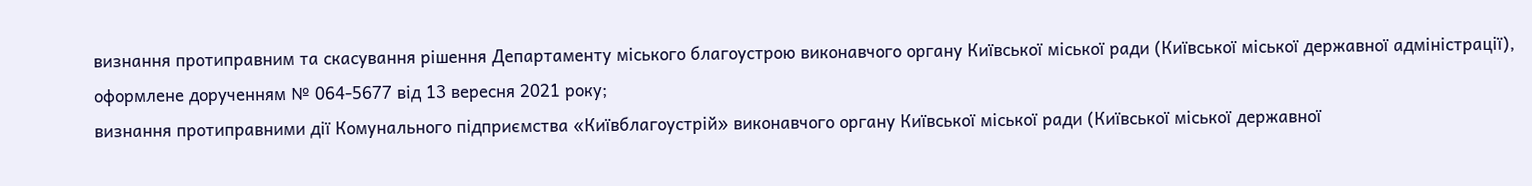визнання протиправним та скасування рішення Департаменту міського благоустрою виконавчого органу Київської міської ради (Київської міської державної адміністрації), оформлене дорученням № 064-5677 від 13 вересня 2021 року;
визнання протиправними дії Комунального підприємства «Київблагоустрій» виконавчого органу Київської міської ради (Київської міської державної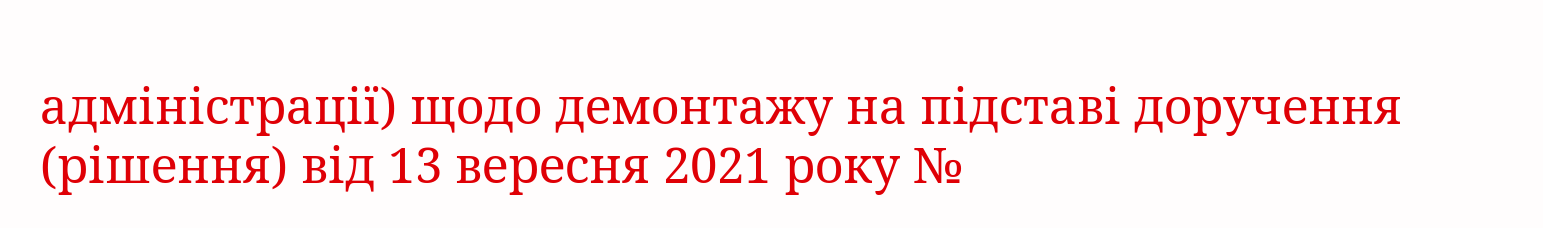адміністрації) щодо демонтажу на підставі доручення (рішення) від 13 вересня 2021 року №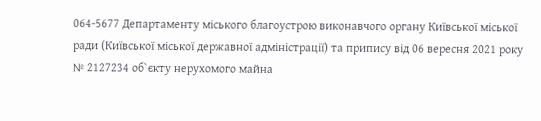064-5677 Департаменту міського благоустрою виконавчого органу Київської міської ради (Київської міської державної адміністрації) та припису від 06 вересня 2021 року № 2127234 об`єкту нерухомого майна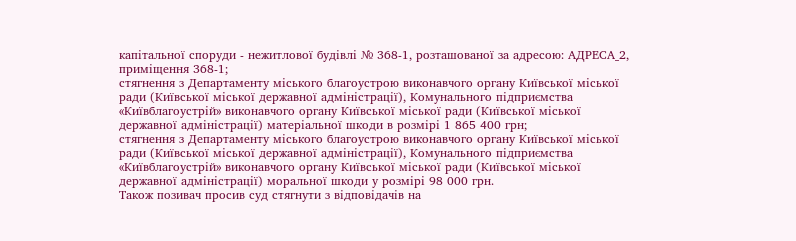капітальної споруди - нежитлової будівлі № 368-1, розташованої за адресою: АДРЕСА_2, приміщення 368-1;
стягнення з Департаменту міського благоустрою виконавчого органу Київської міської ради (Київської міської державної адміністрації), Комунального підприємства «Київблагоустрій» виконавчого органу Київської міської ради (Київської міської державної адміністрації) матеріальної шкоди в розмірі 1 865 400 грн;
стягнення з Департаменту міського благоустрою виконавчого органу Київської міської ради (Київської міської державної адміністрації), Комунального підприємства «Київблагоустрій» виконавчого органу Київської міської ради (Київської міської державної адміністрації) моральної шкоди у розмірі 98 000 грн.
Також позивач просив суд стягнути з відповідачів на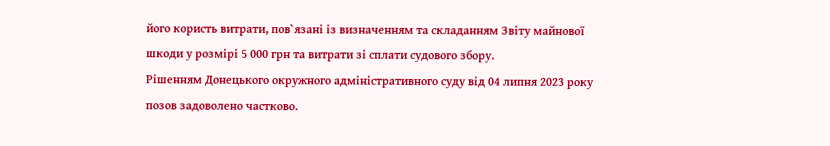його користь витрати, пов`язані із визначенням та складанням Звіту майнової шкоди у розмірі 5 000 грн та витрати зі сплати судового збору.
Рішенням Донецького окружного адміністративного суду від 04 липня 2023 року позов задоволено частково.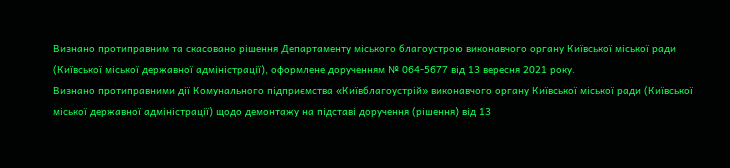Визнано протиправним та скасовано рішення Департаменту міського благоустрою виконавчого органу Київської міської ради (Київської міської державної адміністрації), оформлене дорученням № 064-5677 від 13 вересня 2021 року.
Визнано протиправними дії Комунального підприємства «Київблагоустрій» виконавчого органу Київської міської ради (Київської міської державної адміністрації) щодо демонтажу на підставі доручення (рішення) від 13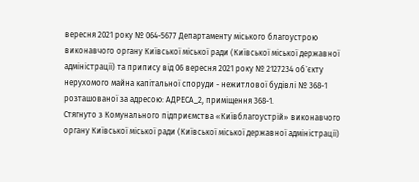вересня 2021 року № 064-5677 Департаменту міського благоустрою виконавчого органу Київської міської ради (Київської міської державної адміністрації) та припису від 06 вересня 2021 року № 2127234 об`єкту нерухомого майна капітальної споруди - нежитлової будівлі № 368-1 розташованої за адресою: АДРЕСА_2, приміщення 368-1.
Стягнуто з Комунального підприємства «Київблагоустрій» виконавчого органу Київської міської ради (Київської міської державної адміністрації)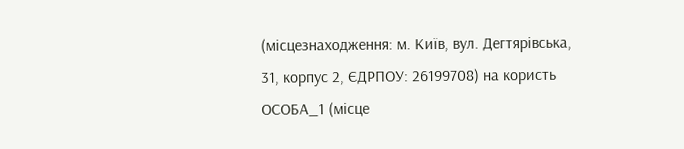(місцезнаходження: м. Київ, вул. Дегтярівська, 31, корпус 2, ЄДРПОУ: 26199708) на користь ОСОБА_1 (місце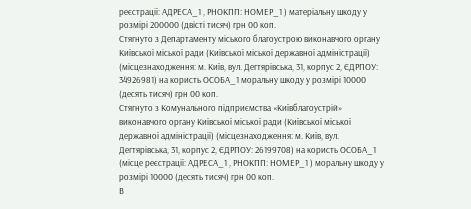реєстрації: АДРЕСА_1 , РНОКПП: НОМЕР_1 ) матеріальну шкоду у розмірі 200000 (двісті тисяч) грн 00 коп.
Стягнуто з Департаменту міського благоустрою виконавчого органу Київської міської ради (Київської міської державної адміністрації) (місцезнаходження: м. Київ, вул. Дегтярівська, 31, корпус 2, ЄДРПОУ: 34926981) на користь ОСОБА_1 моральну шкоду у розмірі 10000 (десять тисяч) грн 00 коп.
Стягнуто з Комунального підприємства «Київблагоустрій» виконавчого органу Київської міської ради (Київської міської державної адміністрації) (місцезнаходження: м. Київ, вул. Дегтярівська, 31, корпус 2, ЄДРПОУ: 26199708) на користь ОСОБА_1 (місце реєстрації: АДРЕСА_1 , РНОКПП: НОМЕР_1 ) моральну шкоду у розмірі 10000 (десять тисяч) грн 00 коп.
В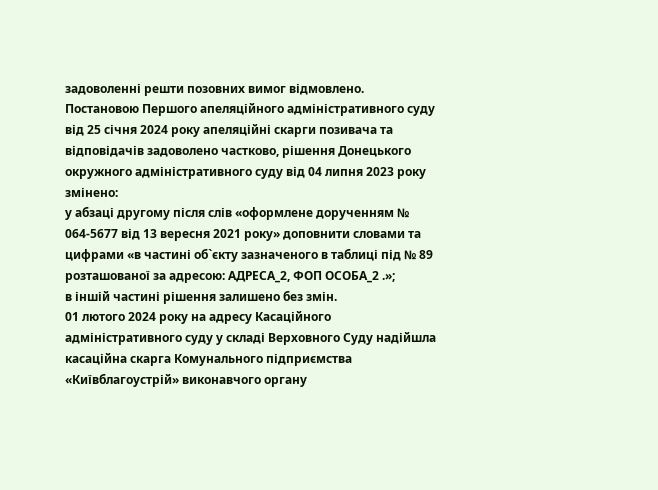задоволенні решти позовних вимог відмовлено.
Постановою Першого апеляційного адміністративного суду від 25 січня 2024 року апеляційні скарги позивача та відповідачів задоволено частково, рішення Донецького окружного адміністративного суду від 04 липня 2023 року змінено:
у абзаці другому після слів «оформлене дорученням № 064-5677 від 13 вересня 2021 року» доповнити словами та цифрами «в частині об`єкту зазначеного в таблиці під № 89 розташованої за адресою: АДРЕСА_2, ФОП ОСОБА_2 .»;
в іншій частині рішення залишено без змін.
01 лютого 2024 року на адресу Касаційного адміністративного суду у складі Верховного Суду надійшла касаційна скарга Комунального підприємства «Київблагоустрій» виконавчого органу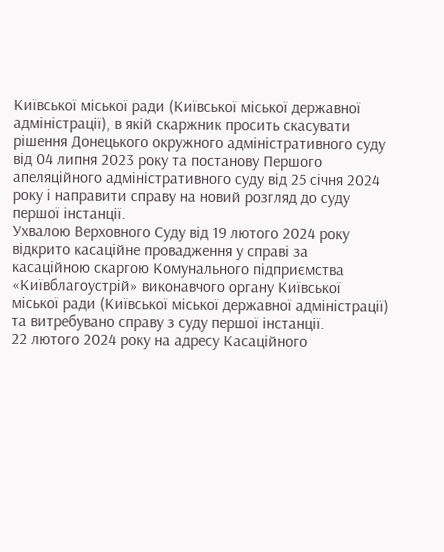Київської міської ради (Київської міської державної адміністрації), в якій скаржник просить скасувати рішення Донецького окружного адміністративного суду від 04 липня 2023 року та постанову Першого апеляційного адміністративного суду від 25 січня 2024 року і направити справу на новий розгляд до суду першої інстанції.
Ухвалою Верховного Суду від 19 лютого 2024 року відкрито касаційне провадження у справі за касаційною скаргою Комунального підприємства «Київблагоустрій» виконавчого органу Київської міської ради (Київської міської державної адміністрації) та витребувано справу з суду першої інстанції.
22 лютого 2024 року на адресу Касаційного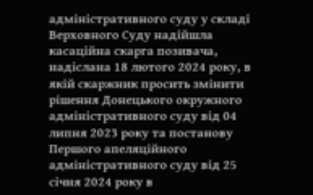адміністративного суду у складі Верховного Суду надійшла касаційна скарга позивача, надіслана 18 лютого 2024 року, в якій скаржник просить змінити рішення Донецького окружного адміністративного суду від 04 липня 2023 року та постанову Першого апеляційного адміністративного суду від 25 січня 2024 року в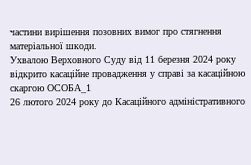частини вирішення позовних вимог про стягнення матеріальної шкоди.
Ухвалою Верховного Суду від 11 березня 2024 року відкрито касаційне провадження у справі за касаційною скаргою ОСОБА_1
26 лютого 2024 року до Касаційного адміністративного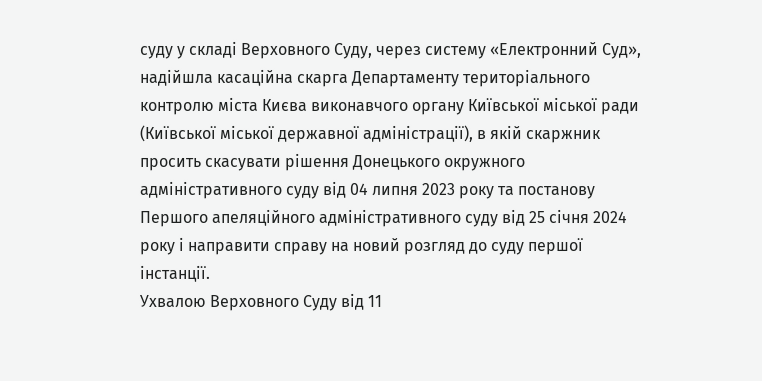суду у складі Верховного Суду, через систему «Електронний Суд», надійшла касаційна скарга Департаменту територіального контролю міста Києва виконавчого органу Київської міської ради (Київської міської державної адміністрації), в якій скаржник просить скасувати рішення Донецького окружного адміністративного суду від 04 липня 2023 року та постанову Першого апеляційного адміністративного суду від 25 січня 2024 року і направити справу на новий розгляд до суду першої інстанції.
Ухвалою Верховного Суду від 11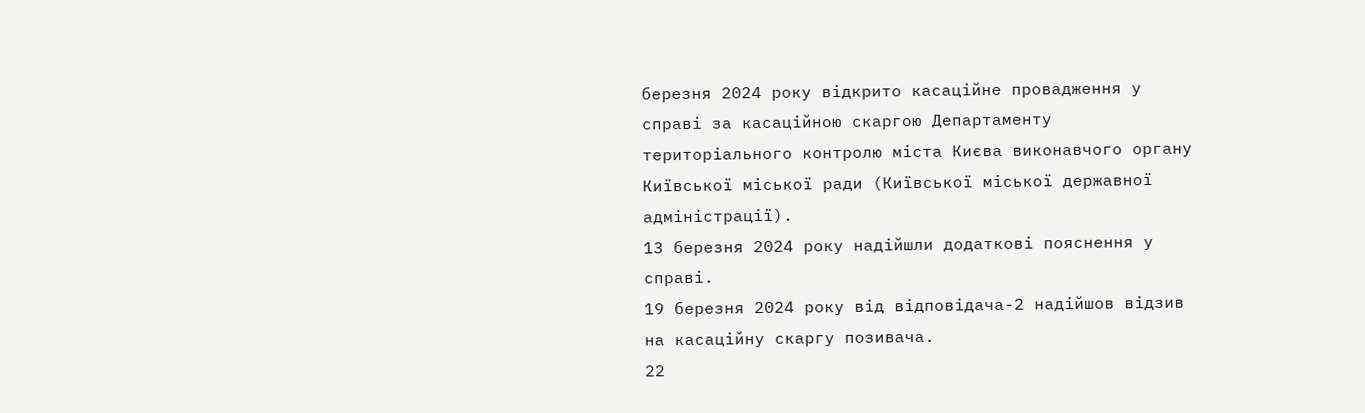березня 2024 року відкрито касаційне провадження у справі за касаційною скаргою Департаменту територіального контролю міста Києва виконавчого органу Київської міської ради (Київської міської державної адміністрації).
13 березня 2024 року надійшли додаткові пояснення у справі.
19 березня 2024 року від відповідача-2 надійшов відзив на касаційну скаргу позивача.
22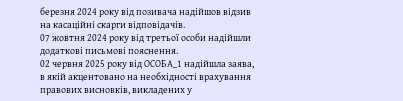березня 2024 року від позивача надійшов відзив на касаційні скарги відповідачів.
07 жовтня 2024 року від третьої особи надійшли додаткові письмові пояснення.
02 червня 2025 року від ОСОБА_1 надійшла заява, в якій акцентовано на необхідності врахування правових висновків, викладених у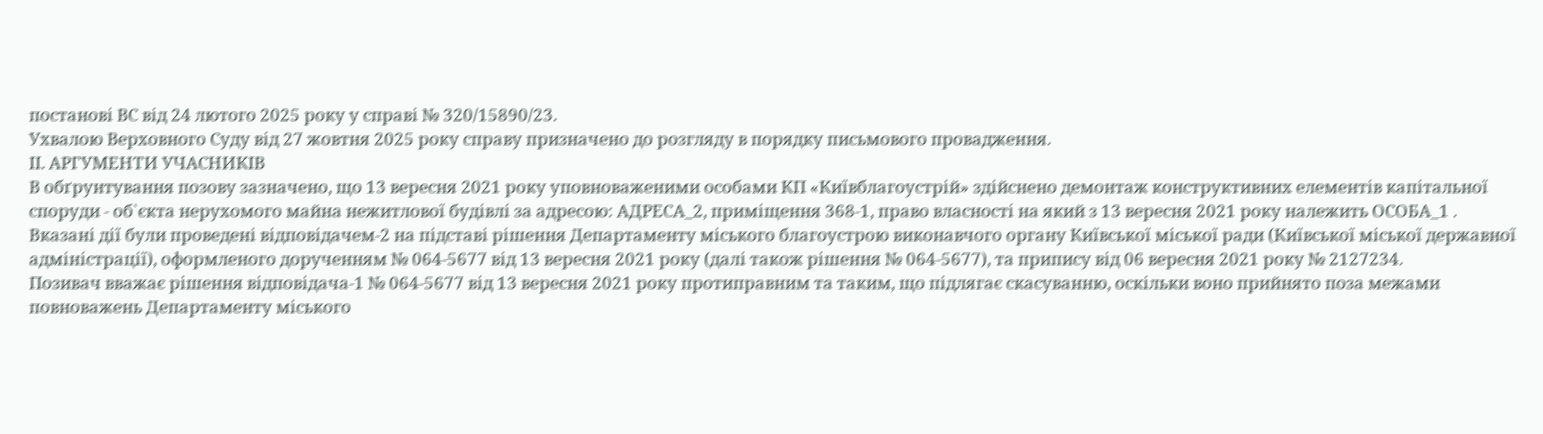постанові ВС від 24 лютого 2025 року у справі № 320/15890/23.
Ухвалою Верховного Суду від 27 жовтня 2025 року справу призначено до розгляду в порядку письмового провадження.
IІ. АРГУМЕНТИ УЧАСНИКІВ
В обґрунтування позову зазначено, що 13 вересня 2021 року уповноваженими особами КП «Київблагоустрій» здійснено демонтаж конструктивних елементів капітальної споруди - об`єкта нерухомого майна нежитлової будівлі за адресою: АДРЕСА_2, приміщення 368-1, право власності на який з 13 вересня 2021 року належить ОСОБА_1 .
Вказані дії були проведені відповідачем-2 на підставі рішення Департаменту міського благоустрою виконавчого органу Київської міської ради (Київської міської державної адміністрації), оформленого дорученням № 064-5677 від 13 вересня 2021 року (далі також рішення № 064-5677), та припису від 06 вересня 2021 року № 2127234.
Позивач вважає рішення відповідача-1 № 064-5677 від 13 вересня 2021 року протиправним та таким, що підлягає скасуванню, оскільки воно прийнято поза межами повноважень Департаменту міського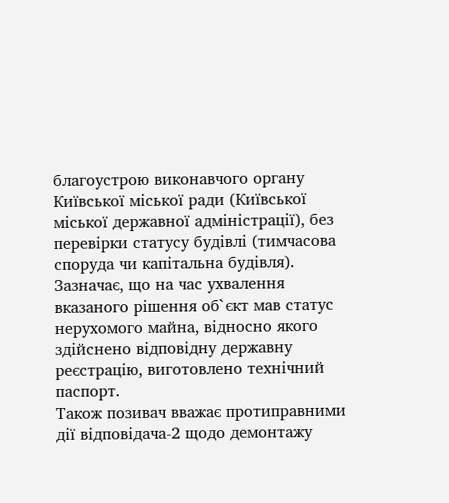благоустрою виконавчого органу Київської міської ради (Київської міської державної адміністрації), без перевірки статусу будівлі (тимчасова споруда чи капітальна будівля). Зазначає, що на час ухвалення вказаного рішення об`єкт мав статус нерухомого майна, відносно якого здійснено відповідну державну реєстрацію, виготовлено технічний паспорт.
Також позивач вважає протиправними дії відповідача-2 щодо демонтажу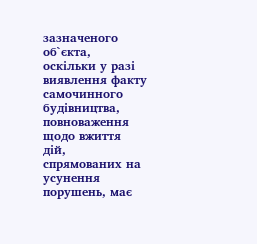зазначеного об`єкта, оскільки у разі виявлення факту самочинного будівництва, повноваження щодо вжиття дій, спрямованих на усунення порушень, має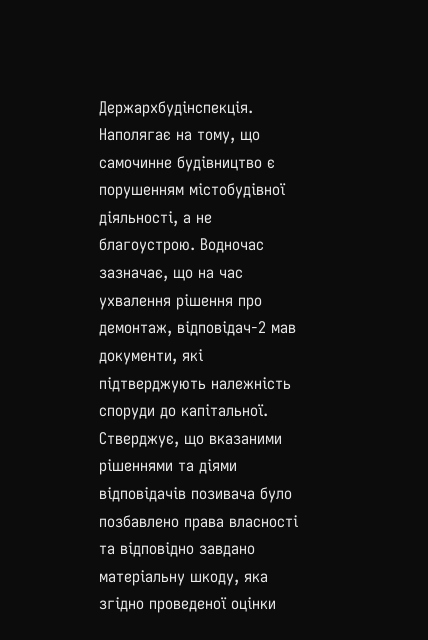Держархбудінспекція.
Наполягає на тому, що самочинне будівництво є порушенням містобудівної діяльності, а не благоустрою. Водночас зазначає, що на час ухвалення рішення про демонтаж, відповідач-2 мав документи, які підтверджують належність споруди до капітальної.
Стверджує, що вказаними рішеннями та діями відповідачів позивача було позбавлено права власності та відповідно завдано матеріальну шкоду, яка згідно проведеної оцінки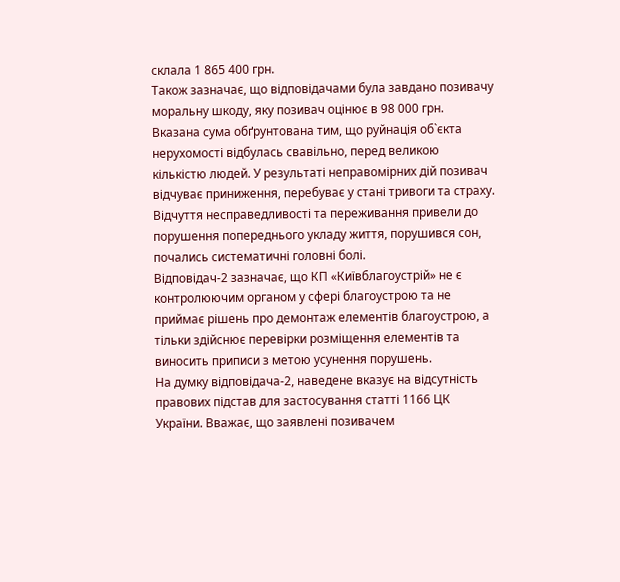склала 1 865 400 грн.
Також зазначає, що відповідачами була завдано позивачу моральну шкоду, яку позивач оцінює в 98 000 грн.
Вказана сума обґрунтована тим, що руйнація об`єкта нерухомості відбулась свавільно, перед великою кількістю людей. У результаті неправомірних дій позивач відчуває приниження, перебуває у стані тривоги та страху. Відчуття несправедливості та переживання привели до порушення попереднього укладу життя, порушився сон, почались систематичні головні болі.
Відповідач-2 зазначає, що КП «Київблагоустрій» не є контролюючим органом у сфері благоустрою та не приймає рішень про демонтаж елементів благоустрою, а тільки здійснює перевірки розміщення елементів та виносить приписи з метою усунення порушень.
На думку відповідача-2, наведене вказує на відсутність правових підстав для застосування статті 1166 ЦК України. Вважає, що заявлені позивачем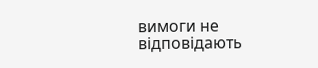вимоги не відповідають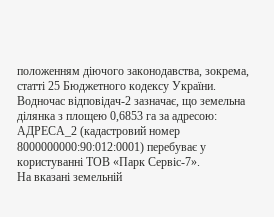положенням діючого законодавства, зокрема, статті 25 Бюджетного кодексу України.
Водночас відповідач-2 зазначає, що земельна ділянка з площею 0,6853 га за адресою: АДРЕСА_2 (кадастровий номер 8000000000:90:012:0001) перебуває у користуванні ТОВ «Парк Сервіс-7».
На вказані земельній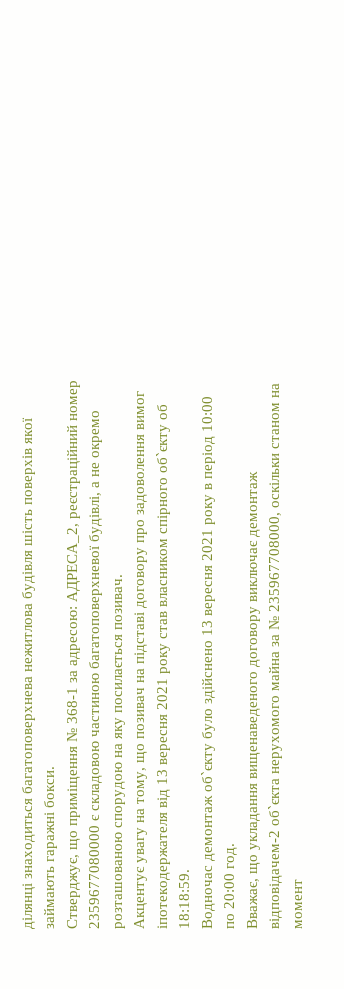ділянці знаходиться багатоповерхнева нежитлова будівля шість поверхів якої займають гаражні бокси.
Стверджує, що приміщення № 368-1 за адресою: АДРЕСА_2, реєстраційний номер 2359677080000 є складовою частиною багатоповерхневої будівлі, а не окремо розташованою спорудою на яку посилається позивач.
Акцентує увагу на тому, що позивач на підставі договору про задоволення вимог іпотекодержателя від 13 вересня 2021 року став власником спірного об`єкту об 18:18:59.
Водночас демонтаж об`єкту було здійснено 13 вересня 2021 року в період 10:00 по 20:00 год.
Вважає, що укладання вищенаведеного договору виключає демонтаж відповідачем-2 об`єкта нерухомого майна за № 235967708000, оскільки станом на момент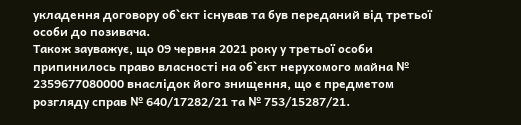укладення договору об`єкт існував та був переданий від третьої особи до позивача.
Також зауважує, що 09 червня 2021 року у третьої особи припинилось право власності на об`єкт нерухомого майна № 2359677080000 внаслідок його знищення, що є предметом розгляду справ № 640/17282/21 та № 753/15287/21.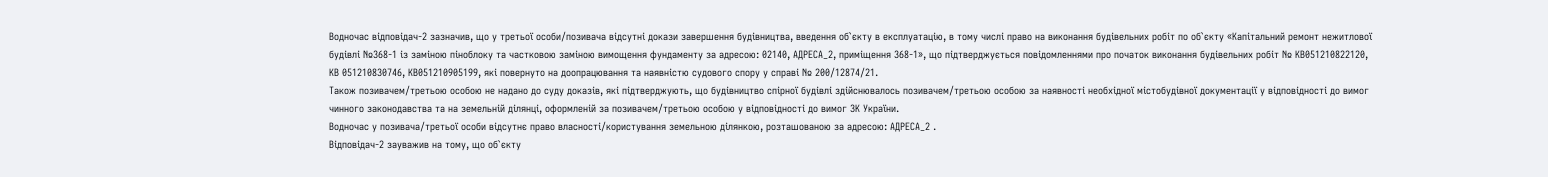Водночас відповідач-2 зазначив, що у третьої особи/позивача відсутні докази завершення будівництва, введення об`єкту в експлуатацію, в тому числі право на виконання будівельних робіт по об`єкту «Капітальний ремонт нежитлової будівлі №368-1 із заміною піноблоку та частковою заміною вимощення фундаменту за адресою: 02140, АДРЕСА_2, приміщення 368-1», що підтверджується повідомленнями про початок виконання будівельних робіт № КВ051210822120, КВ 051210830746, КВ051210905199, які повернуто на доопрацювання та наявністю судового спору у справі № 200/12874/21.
Також позивачем/третьою особою не надано до суду доказів, які підтверджують, що будівництво спірної будівлі здійснювалось позивачем/третьою особою за наявності необхідної містобудівної документації у відповідності до вимог чинного законодавства та на земельній ділянці, оформленій за позивачем/третьою особою у відповідності до вимог ЗК України.
Водночас у позивача/третьої особи відсутнє право власності/користування земельною ділянкою, розташованою за адресою: АДРЕСА_2 .
Відповідач-2 зауважив на тому, що об`єкту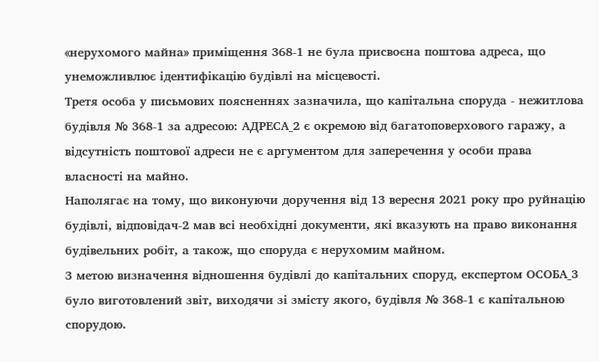«нерухомого майна» приміщення 368-1 не була присвоєна поштова адреса, що унеможливлює ідентифікацію будівлі на місцевості.
Третя особа у письмових поясненнях зазначила, що капітальна споруда - нежитлова будівля № 368-1 за адресою: АДРЕСА_2 є окремою від багатоповерхового гаражу, а відсутність поштової адреси не є аргументом для заперечення у особи права власності на майно.
Наполягає на тому, що виконуючи доручення від 13 вересня 2021 року про руйнацію будівлі, відповідач-2 мав всі необхідні документи, які вказують на право виконання будівельних робіт, а також, що споруда є нерухомим майном.
З метою визначення відношення будівлі до капітальних споруд, експертом ОСОБА_3 було виготовлений звіт, виходячи зі змісту якого, будівля № 368-1 є капітальною спорудою.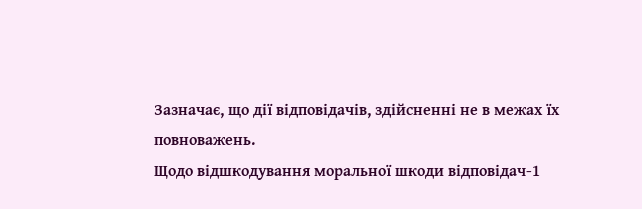Зазначає, що дії відповідачів, здійсненні не в межах їх повноважень.
Щодо відшкодування моральної шкоди відповідач-1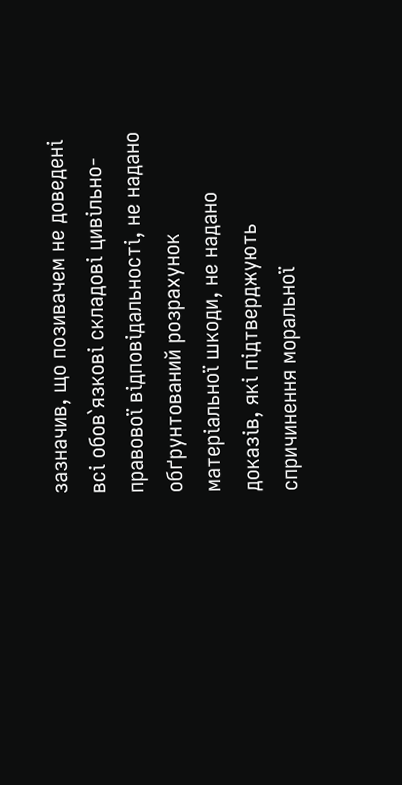зазначив, що позивачем не доведені всі обов`язкові складові цивільно-правової відповідальності, не надано обґрунтований розрахунок матеріальної шкоди, не надано доказів, які підтверджують спричинення моральної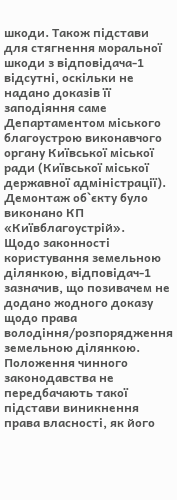шкоди. Також підстави для стягнення моральної шкоди з відповідача-1 відсутні, оскільки не надано доказів її заподіяння саме Департаментом міського благоустрою виконавчого органу Київської міської ради (Київської міської державної адміністрації). Демонтаж об`єкту було виконано КП «Київблагоустрій».
Щодо законності користування земельною ділянкою, відповідач-1 зазначив, що позивачем не додано жодного доказу щодо права володіння/розпорядження земельною ділянкою.
Положення чинного законодавства не передбачають такої підстави виникнення права власності, як його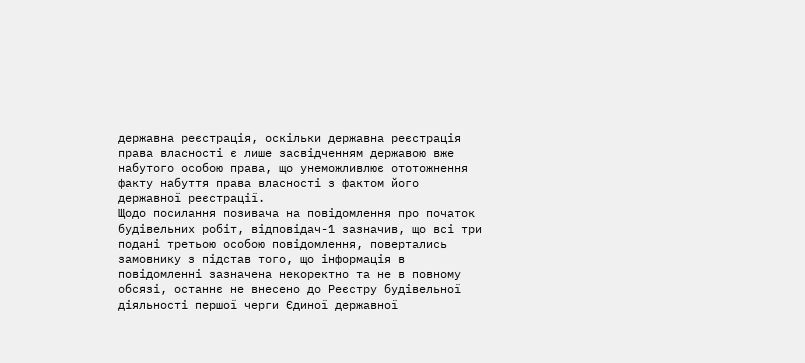державна реєстрація, оскільки державна реєстрація права власності є лише засвідченням державою вже набутого особою права, що унеможливлює ототожнення факту набуття права власності з фактом його державної реєстрації.
Щодо посилання позивача на повідомлення про початок будівельних робіт, відповідач-1 зазначив, що всі три подані третьою особою повідомлення, повертались замовнику з підстав того, що інформація в повідомленні зазначена некоректно та не в повному обсязі, останнє не внесено до Реєстру будівельної діяльності першої черги Єдиної державної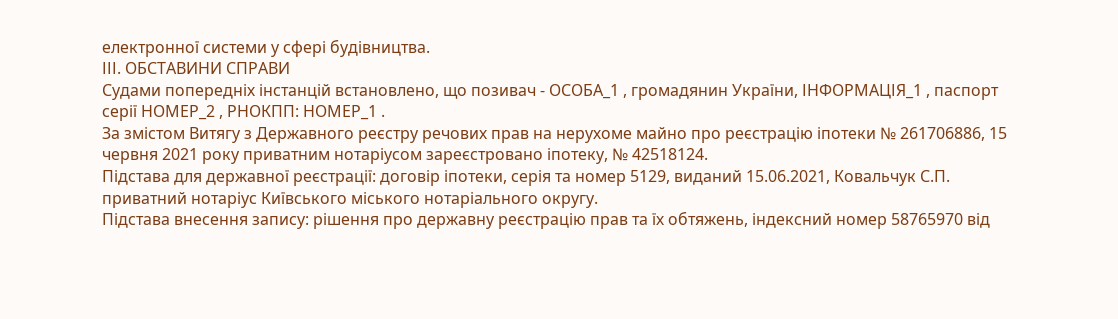електронної системи у сфері будівництва.
ІІІ. ОБСТАВИНИ СПРАВИ
Судами попередніх інстанцій встановлено, що позивач - ОСОБА_1 , громадянин України, ІНФОРМАЦІЯ_1 , паспорт серії НОМЕР_2 , РНОКПП: НОМЕР_1 .
За змістом Витягу з Державного реєстру речових прав на нерухоме майно про реєстрацію іпотеки № 261706886, 15 червня 2021 року приватним нотаріусом зареєстровано іпотеку, № 42518124.
Підстава для державної реєстрації: договір іпотеки, серія та номер 5129, виданий 15.06.2021, Ковальчук С.П. приватний нотаріус Київського міського нотаріального округу.
Підстава внесення запису: рішення про державну реєстрацію прав та їх обтяжень, індексний номер 58765970 від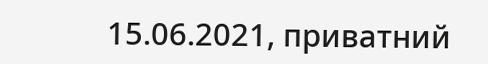15.06.2021, приватний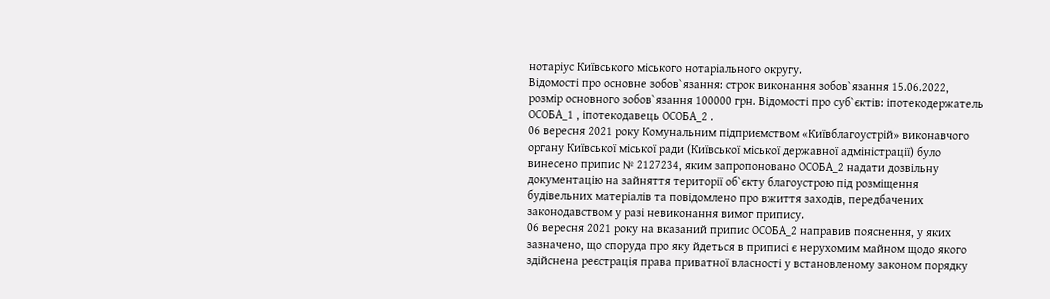нотаріус Київського міського нотаріального округу.
Відомості про основне зобов`язання: строк виконання зобов`язання 15.06.2022, розмір основного зобов`язання 100000 грн. Відомості про суб`єктів: іпотекодержатель ОСОБА_1 , іпотекодавець ОСОБА_2 .
06 вересня 2021 року Комунальним підприємством «Київблагоустрій» виконавчого органу Київської міської ради (Київської міської державної адміністрації) було винесено припис № 2127234, яким запропоновано ОСОБА_2 надати дозвільну документацію на зайняття території об`єкту благоустрою під розміщення будівельних матеріалів та повідомлено про вжиття заходів, передбачених законодавством у разі невиконання вимог припису.
06 вересня 2021 року на вказаний припис ОСОБА_2 направив пояснення, у яких зазначено, що споруда про яку йдеться в приписі є нерухомим майном щодо якого здійснена реєстрація права приватної власності у встановленому законом порядку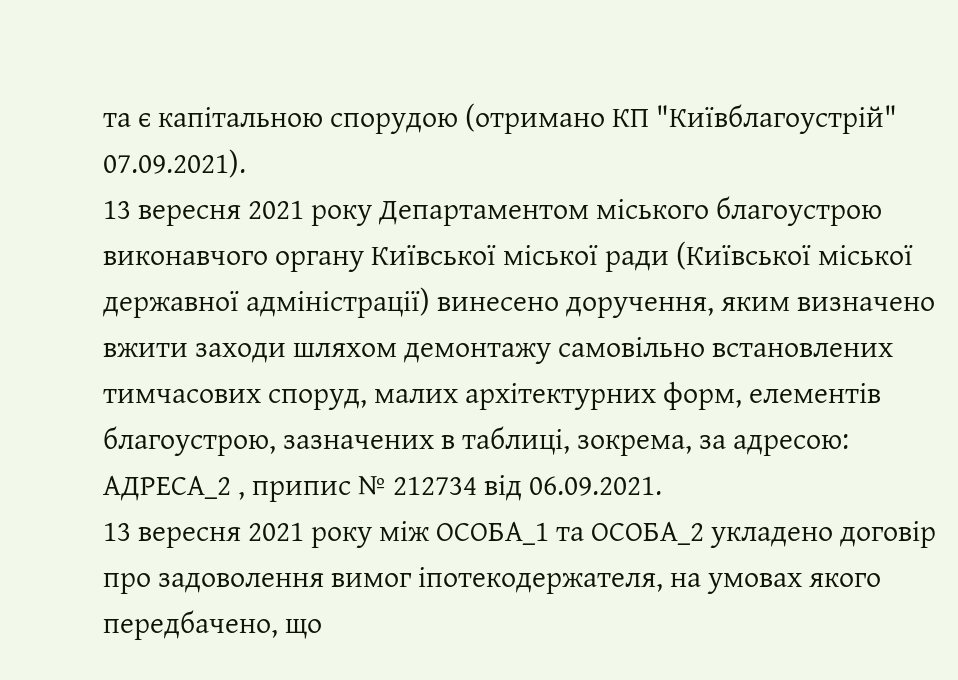та є капітальною спорудою (отримано КП "Київблагоустрій" 07.09.2021).
13 вересня 2021 року Департаментом міського благоустрою виконавчого органу Київської міської ради (Київської міської державної адміністрації) винесено доручення, яким визначено вжити заходи шляхом демонтажу самовільно встановлених тимчасових споруд, малих архітектурних форм, елементів благоустрою, зазначених в таблиці, зокрема, за адресою: АДРЕСА_2 , припис № 212734 від 06.09.2021.
13 вересня 2021 року між ОСОБА_1 та ОСОБА_2 укладено договір про задоволення вимог іпотекодержателя, на умовах якого передбачено, що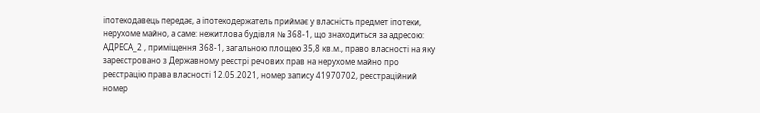іпотекодавець передає, а іпотекодержатель приймає у власність предмет іпотеки, нерухоме майно, а саме: нежитлова будівля № 368-1, що знаходиться за адресою: АДРЕСА_2 , приміщення 368-1, загальною площею 35,8 кв.м., право власності на яку зареєстровано з Державному реєстрі речових прав на нерухоме майно про реєстрацію права власності 12.05.2021, номер запису 41970702, реєстраційний номер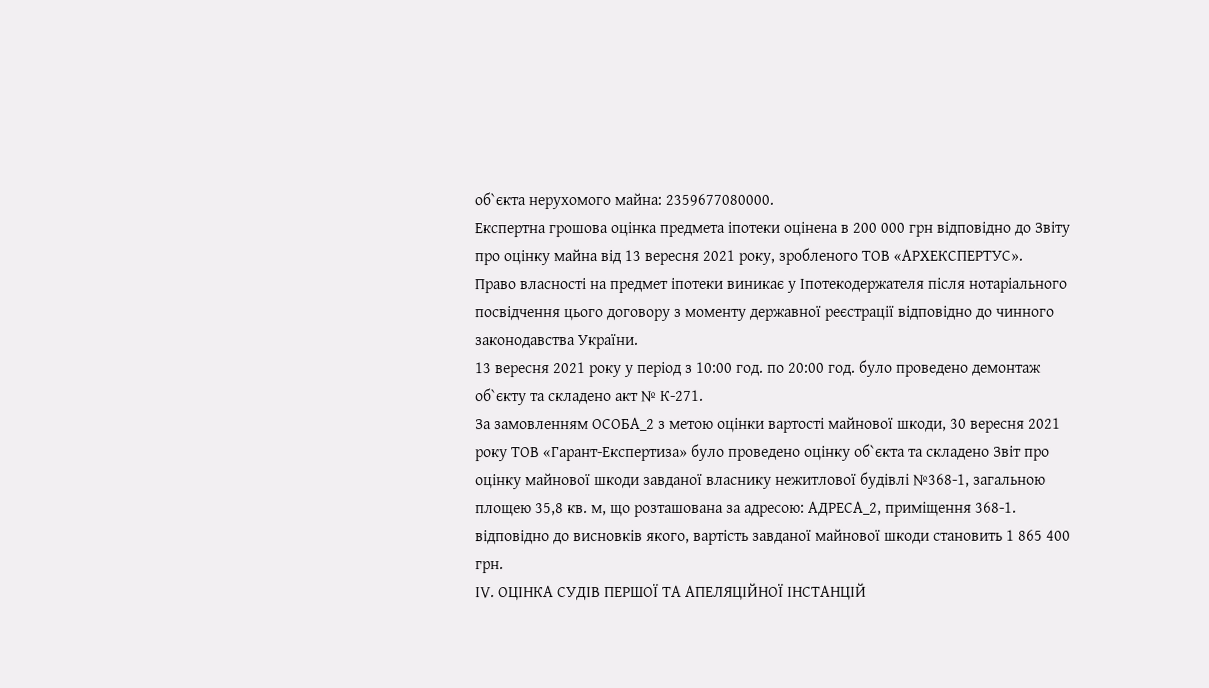об`єкта нерухомого майна: 2359677080000.
Експертна грошова оцінка предмета іпотеки оцінена в 200 000 грн відповідно до Звіту про оцінку майна від 13 вересня 2021 року, зробленого ТОВ «АРХЕКСПЕРТУС».
Право власності на предмет іпотеки виникає у Іпотекодержателя після нотаріального посвідчення цього договору з моменту державної реєстрації відповідно до чинного законодавства України.
13 вересня 2021 року у період з 10:00 год. по 20:00 год. було проведено демонтаж об`єкту та складено акт № К-271.
За замовленням ОСОБА_2 з метою оцінки вартості майнової шкоди, 30 вересня 2021 року ТОВ «Гарант-Експертиза» було проведено оцінку об`єкта та складено Звіт про оцінку майнової шкоди завданої власнику нежитлової будівлі №368-1, загальною площею 35,8 кв. м, що розташована за адресою: АДРЕСА_2, приміщення 368-1. відповідно до висновків якого, вартість завданої майнової шкоди становить 1 865 400 грн.
ІV. ОЦІНКА СУДІВ ПЕРШОЇ ТА АПЕЛЯЦІЙНОЇ ІНСТАНЦІЙ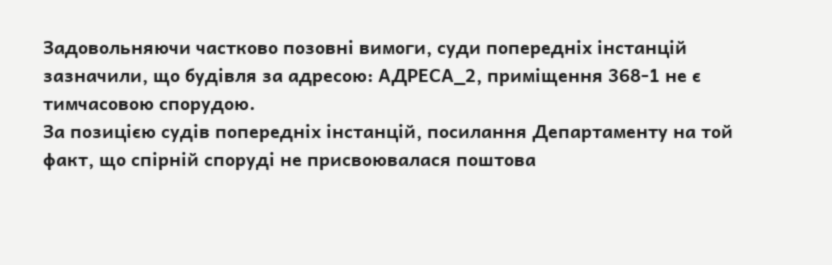Задовольняючи частково позовні вимоги, суди попередніх інстанцій зазначили, що будівля за адресою: АДРЕСА_2, приміщення 368-1 не є тимчасовою спорудою.
За позицією судів попередніх інстанцій, посилання Департаменту на той факт, що спірній споруді не присвоювалася поштова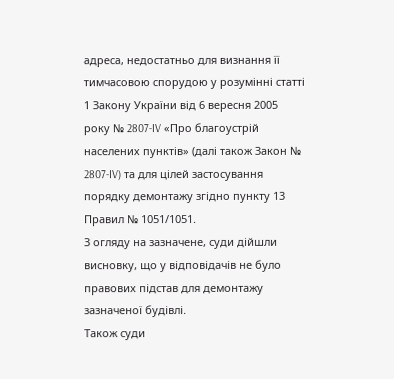адреса, недостатньо для визнання її тимчасовою спорудою у розумінні статті 1 Закону України від 6 вересня 2005 року № 2807-IV «Про благоустрій населених пунктів» (далі також Закон № 2807-IV) та для цілей застосування порядку демонтажу згідно пункту 13 Правил № 1051/1051.
З огляду на зазначене, суди дійшли висновку, що у відповідачів не було правових підстав для демонтажу зазначеної будівлі.
Також суди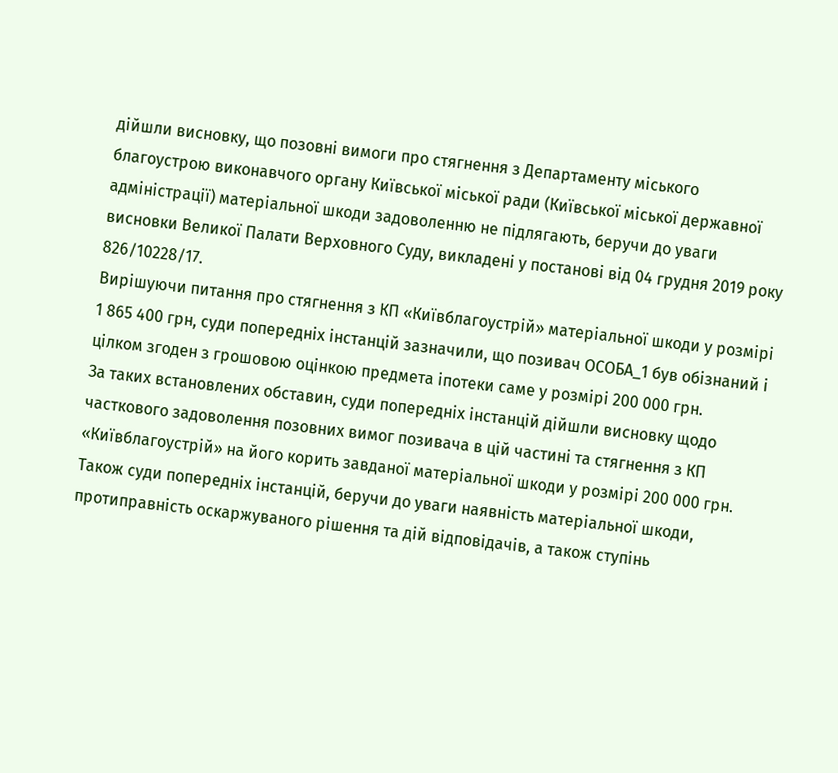дійшли висновку, що позовні вимоги про стягнення з Департаменту міського благоустрою виконавчого органу Київської міської ради (Київської міської державної адміністрації) матеріальної шкоди задоволенню не підлягають, беручи до уваги висновки Великої Палати Верховного Суду, викладені у постанові від 04 грудня 2019 року 826/10228/17.
Вирішуючи питання про стягнення з КП «Київблагоустрій» матеріальної шкоди у розмірі 1 865 400 грн, суди попередніх інстанцій зазначили, що позивач ОСОБА_1 був обізнаний і цілком згоден з грошовою оцінкою предмета іпотеки саме у розмірі 200 000 грн.
За таких встановлених обставин, суди попередніх інстанцій дійшли висновку щодо часткового задоволення позовних вимог позивача в цій частині та стягнення з КП «Київблагоустрій» на його корить завданої матеріальної шкоди у розмірі 200 000 грн.
Також суди попередніх інстанцій, беручи до уваги наявність матеріальної шкоди, протиправність оскаржуваного рішення та дій відповідачів, а також ступінь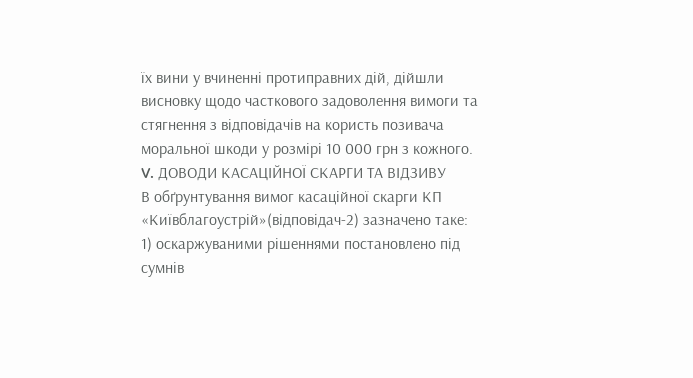їх вини у вчиненні протиправних дій, дійшли висновку щодо часткового задоволення вимоги та стягнення з відповідачів на користь позивача моральної шкоди у розмірі 10 000 грн з кожного.
V. ДОВОДИ КАСАЦІЙНОЇ СКАРГИ ТА ВІДЗИВУ
В обґрунтування вимог касаційної скарги КП «Київблагоустрій»(відповідач-2) зазначено таке:
1) оскаржуваними рішеннями постановлено під сумнів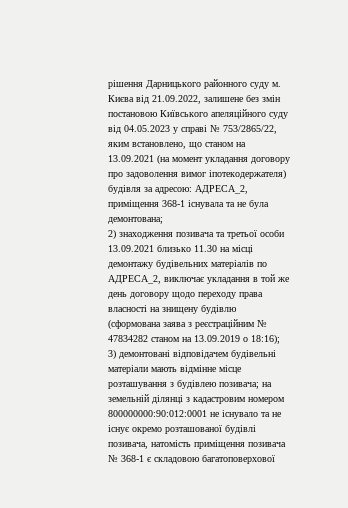рішення Дарницького районного суду м. Києва від 21.09.2022, залишене без змін постановою Київського апеляційного суду від 04.05.2023 у справі № 753/2865/22, яким встановлено, що станом на 13.09.2021 (на момент укладання договору про задоволення вимог іпотекодержателя) будівля за адресою: АДРЕСА_2, приміщення 368-1 існувала та не була демонтована;
2) знаходження позивача та третьої особи 13.09.2021 близько 11.30 на місці демонтажу будівельних матеріалів по АДРЕСА_2, виключає укладання в той же день договору щодо переходу права власності на знищену будівлю (сформована заява з реєстраційним № 47834282 станом на 13.09.2019 о 18:16);
3) демонтовані відповідачем будівельні матеріали мають відмінне місце розташування з будівлею позивача; на земельній ділянці з кадастровим номером 800000000:90:012:0001 не існувало та не існує окремо розташованої будівлі позивача, натомість приміщення позивача № 368-1 є складовою багатоповерхової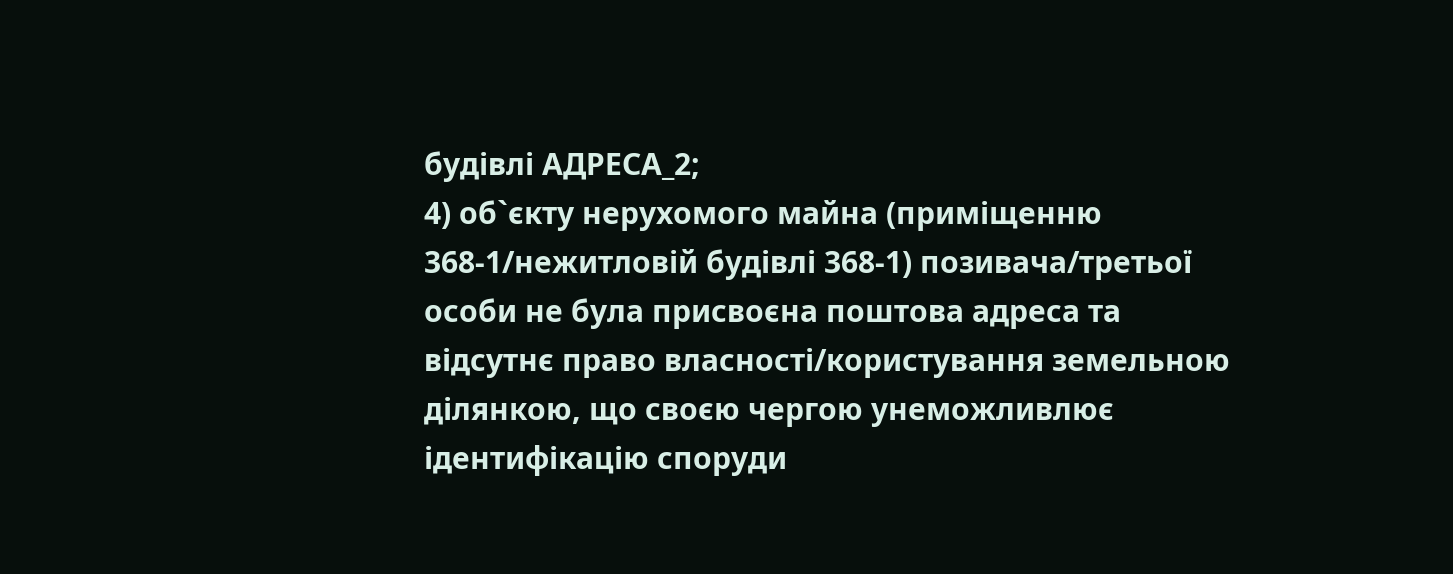будівлі АДРЕСА_2;
4) об`єкту нерухомого майна (приміщенню 368-1/нежитловій будівлі 368-1) позивача/третьої особи не була присвоєна поштова адреса та відсутнє право власності/користування земельною ділянкою, що своєю чергою унеможливлює ідентифікацію споруди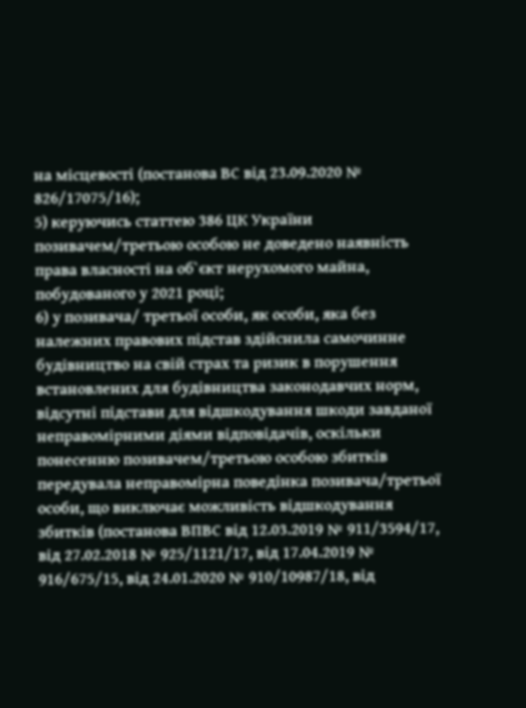на місцевості (постанова ВС від 23.09.2020 № 826/17075/16);
5) керуючись статтею 386 ЦК України позивачем/третьою особою не доведено наявність права власності на об`єкт нерухомого майна, побудованого у 2021 році;
6) у позивача/ третьої особи, як особи, яка без належних правових підстав здійснила самочинне будівництво на свій страх та ризик в порушення встановлених для будівництва законодавчих норм, відсутні підстави для відшкодування шкоди завданої неправомірними діями відповідачів, оскільки понесенню позивачем/третьою особою збитків передувала неправомірна поведінка позивача/третьої особи, що виключає можливість відшкодування збитків (постанова ВПВС від 12.03.2019 № 911/3594/17, від 27.02.2018 № 925/1121/17, від 17.04.2019 № 916/675/15, від 24.01.2020 № 910/10987/18, від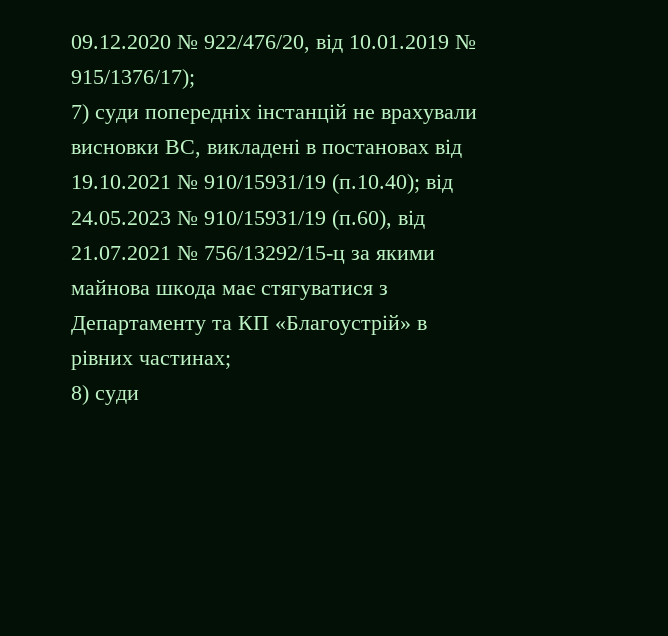09.12.2020 № 922/476/20, від 10.01.2019 № 915/1376/17);
7) суди попередніх інстанцій не врахували висновки ВС, викладені в постановах від 19.10.2021 № 910/15931/19 (п.10.40); від 24.05.2023 № 910/15931/19 (п.60), від 21.07.2021 № 756/13292/15-ц за якими майнова шкода має стягуватися з Департаменту та КП «Благоустрій» в рівних частинах;
8) суди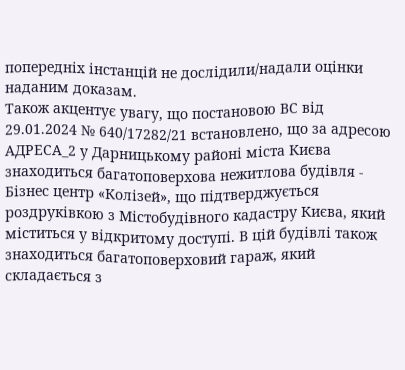попередніх інстанцій не дослідили/надали оцінки наданим доказам.
Також акцентує увагу, що постановою ВС від 29.01.2024 № 640/17282/21 встановлено, що за адресою АДРЕСА_2 у Дарницькому районі міста Києва знаходиться багатоповерхова нежитлова будівля - Бізнес центр «Колізей», що підтверджується роздруківкою з Містобудівного кадастру Києва, який міститься у відкритому доступі. В цій будівлі також знаходиться багатоповерховий гараж, який складається з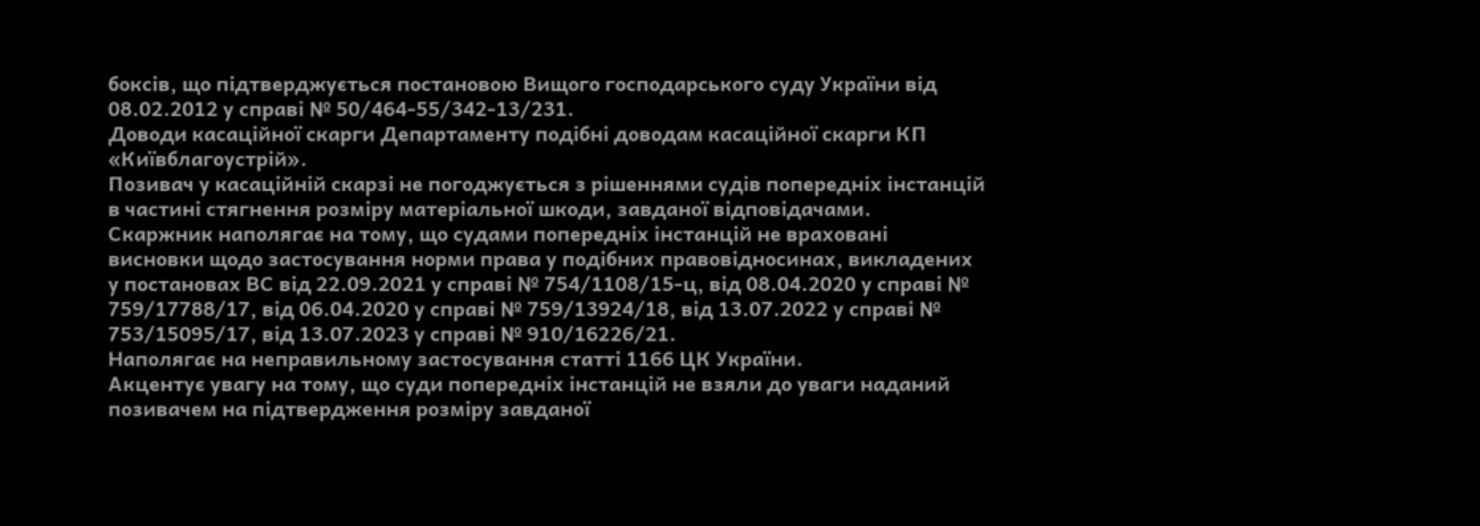боксів, що підтверджується постановою Вищого господарського суду України від 08.02.2012 у справі № 50/464-55/342-13/231.
Доводи касаційної скарги Департаменту подібні доводам касаційної скарги КП «Київблагоустрій».
Позивач у касаційній скарзі не погоджується з рішеннями судів попередніх інстанцій в частині стягнення розміру матеріальної шкоди, завданої відповідачами.
Скаржник наполягає на тому, що судами попередніх інстанцій не враховані висновки щодо застосування норми права у подібних правовідносинах, викладених у постановах ВС від 22.09.2021 у справі № 754/1108/15-ц, від 08.04.2020 у справі № 759/17788/17, від 06.04.2020 у справі № 759/13924/18, від 13.07.2022 у справі № 753/15095/17, від 13.07.2023 у справі № 910/16226/21.
Наполягає на неправильному застосування статті 1166 ЦК України.
Акцентує увагу на тому, що суди попередніх інстанцій не взяли до уваги наданий позивачем на підтвердження розміру завданої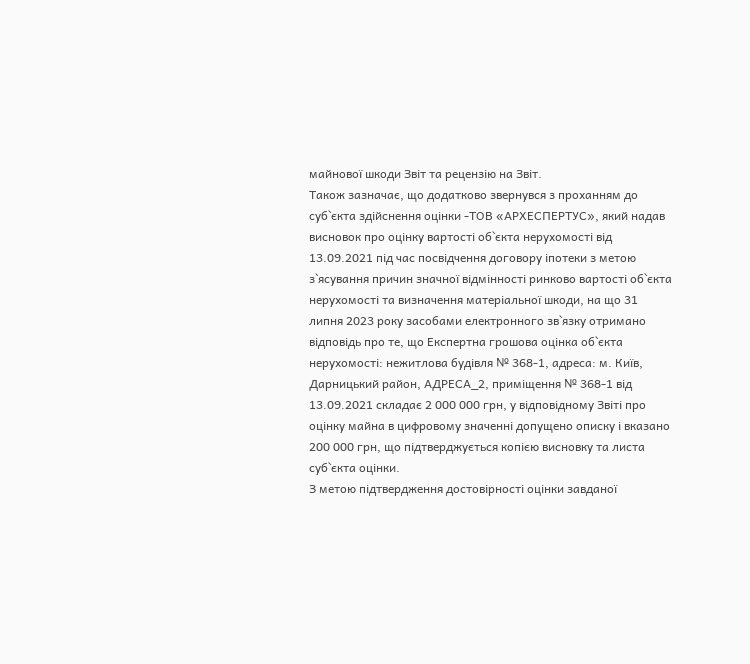майнової шкоди Звіт та рецензію на Звіт.
Також зазначає, що додатково звернувся з проханням до суб`єкта здійснення оцінки -ТОВ «АРХЕСПЕРТУС», який надав висновок про оцінку вартості об`єкта нерухомості від 13.09.2021 під час посвідчення договору іпотеки з метою з`ясування причин значної відмінності ринково вартості об`єкта нерухомості та визначення матеріальної шкоди, на що 31 липня 2023 року засобами електронного зв`язку отримано відповідь про те, що Експертна грошова оцінка об`єкта нерухомості: нежитлова будівля № 368-1, адреса: м. Київ, Дарницький район, АДРЕСА_2, приміщення № 368-1 від 13.09.2021 складає 2 000 000 грн, у відповідному Звіті про оцінку майна в цифровому значенні допущено описку і вказано 200 000 грн, що підтверджується копією висновку та листа суб`єкта оцінки.
З метою підтвердження достовірності оцінки завданої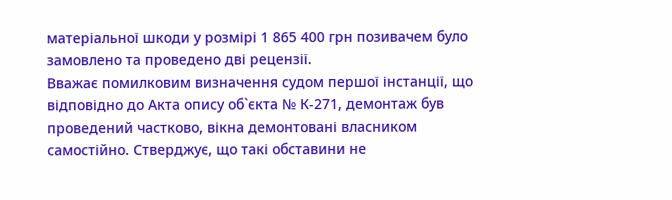матеріальної шкоди у розмірі 1 865 400 грн позивачем було замовлено та проведено дві рецензії.
Вважає помилковим визначення судом першої інстанції, що відповідно до Акта опису об`єкта № К-271, демонтаж був проведений частково, вікна демонтовані власником самостійно. Стверджує, що такі обставини не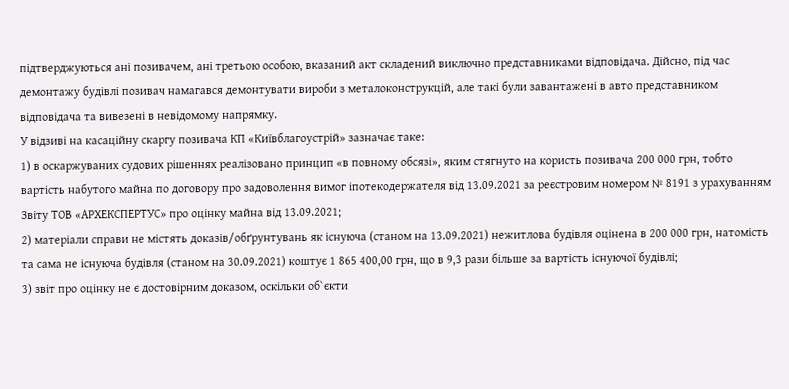підтверджуються ані позивачем, ані третьою особою, вказаний акт складений виключно представниками відповідача. Дійсно, під час демонтажу будівлі позивач намагався демонтувати вироби з металоконструкцій, але такі були завантажені в авто представником відповідача та вивезені в невідомому напрямку.
У відзиві на касаційну скаргу позивача КП «Київблагоустрій» зазначає таке:
1) в оскаржуваних судових рішеннях реалізовано принцип «в повному обсязі», яким стягнуто на користь позивача 200 000 грн, тобто вартість набутого майна по договору про задоволення вимог іпотекодержателя від 13.09.2021 за реєстровим номером № 8191 з урахуванням Звіту ТОВ «АРХЕКСПЕРТУС» про оцінку майна від 13.09.2021;
2) матеріали справи не містять доказів/обґрунтувань як існуюча (станом на 13.09.2021) нежитлова будівля оцінена в 200 000 грн, натомість та сама не існуюча будівля (станом на 30.09.2021) коштує 1 865 400,00 грн, що в 9,3 рази більше за вартість існуючої будівлі;
3) звіт про оцінку не є достовірним доказом, оскільки об`єкти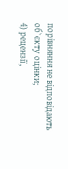порівняння не відповідають об`єкту оцінки;
4) рецензії,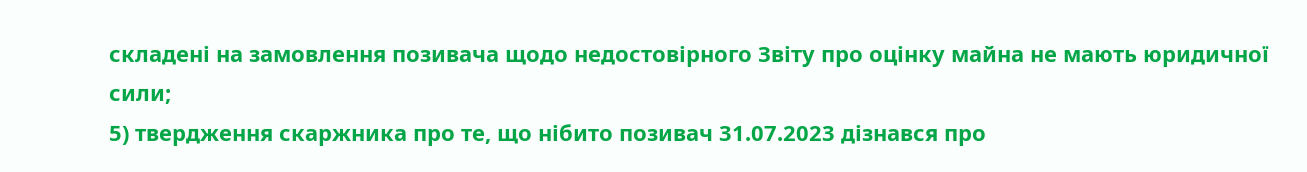складені на замовлення позивача щодо недостовірного Звіту про оцінку майна не мають юридичної сили;
5) твердження скаржника про те, що нібито позивач 31.07.2023 дізнався про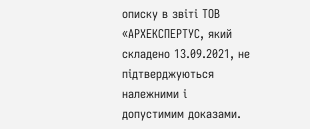описку в звіті ТОВ «АРХЕКСПЕРТУС, який складено 13.09.2021, не підтверджуються належними і допустимим доказами.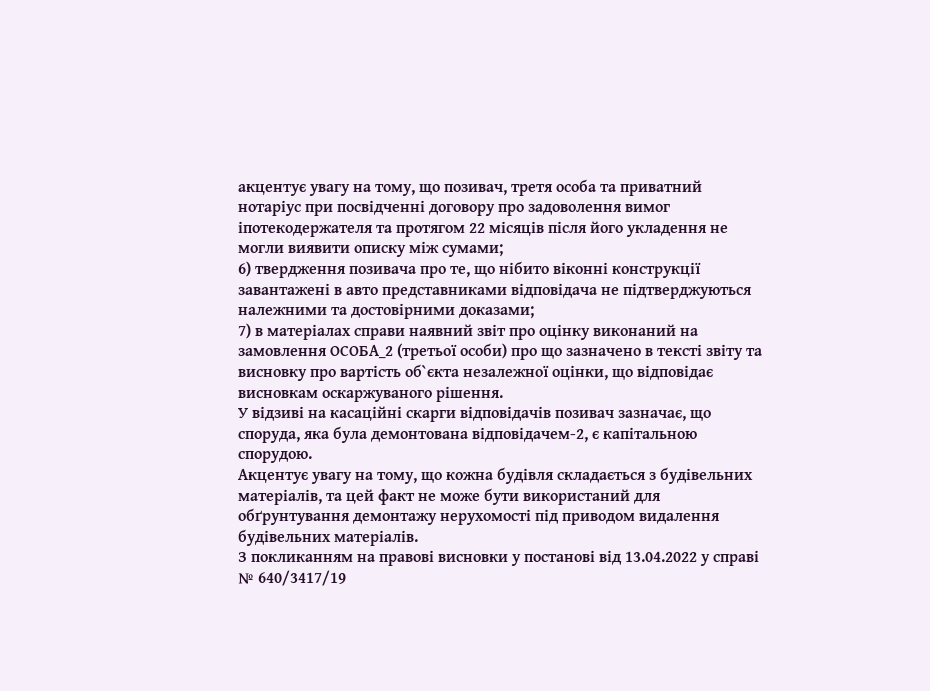акцентує увагу на тому, що позивач, третя особа та приватний нотаріус при посвідченні договору про задоволення вимог іпотекодержателя та протягом 22 місяців після його укладення не могли виявити описку між сумами;
6) твердження позивача про те, що нібито віконні конструкції завантажені в авто представниками відповідача не підтверджуються належними та достовірними доказами;
7) в матеріалах справи наявний звіт про оцінку виконаний на замовлення ОСОБА_2 (третьої особи) про що зазначено в тексті звіту та висновку про вартість об`єкта незалежної оцінки, що відповідає висновкам оскаржуваного рішення.
У відзиві на касаційні скарги відповідачів позивач зазначає, що споруда, яка була демонтована відповідачем-2, є капітальною спорудою.
Акцентує увагу на тому, що кожна будівля складається з будівельних матеріалів, та цей факт не може бути використаний для обґрунтування демонтажу нерухомості під приводом видалення будівельних матеріалів.
З покликанням на правові висновки у постанові від 13.04.2022 у справі № 640/3417/19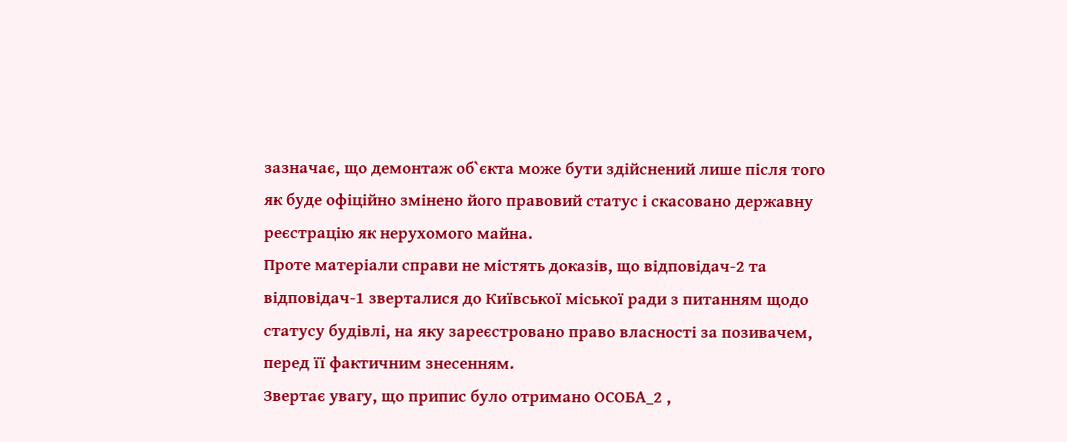зазначає, що демонтаж об`єкта може бути здійснений лише після того як буде офіційно змінено його правовий статус і скасовано державну реєстрацію як нерухомого майна.
Проте матеріали справи не містять доказів, що відповідач-2 та відповідач-1 зверталися до Київської міської ради з питанням щодо статусу будівлі, на яку зареєстровано право власності за позивачем, перед її фактичним знесенням.
Звертає увагу, що припис було отримано ОСОБА_2 ,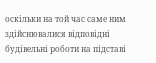оскільки на той час саме ним здійснювалися відповідні будівельні роботи на підставі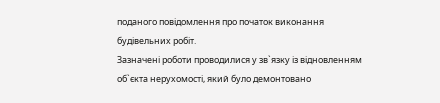поданого повідомлення про початок виконання будівельних робіт.
Зазначені роботи проводилися у зв`язку із відновленням об`єкта нерухомості, який було демонтовано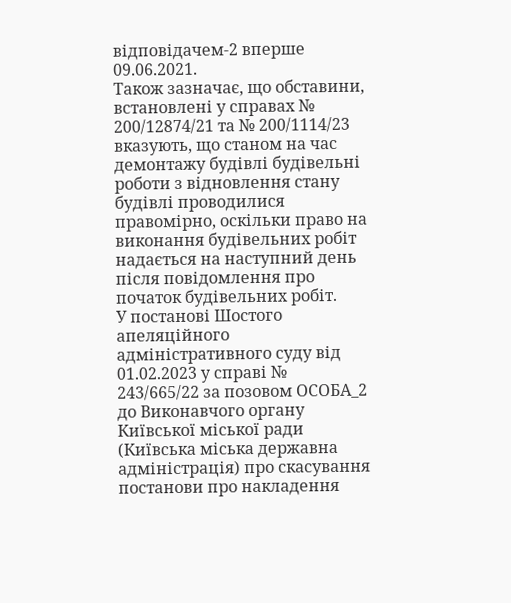відповідачем-2 вперше 09.06.2021.
Також зазначає, що обставини, встановлені у справах № 200/12874/21 та № 200/1114/23 вказують, що станом на час демонтажу будівлі будівельні роботи з відновлення стану будівлі проводилися правомірно, оскільки право на виконання будівельних робіт надається на наступний день після повідомлення про початок будівельних робіт.
У постанові Шостого апеляційного адміністративного суду від 01.02.2023 у справі № 243/665/22 за позовом ОСОБА_2 до Виконавчого органу Київської міської ради (Київська міська державна адміністрація) про скасування постанови про накладення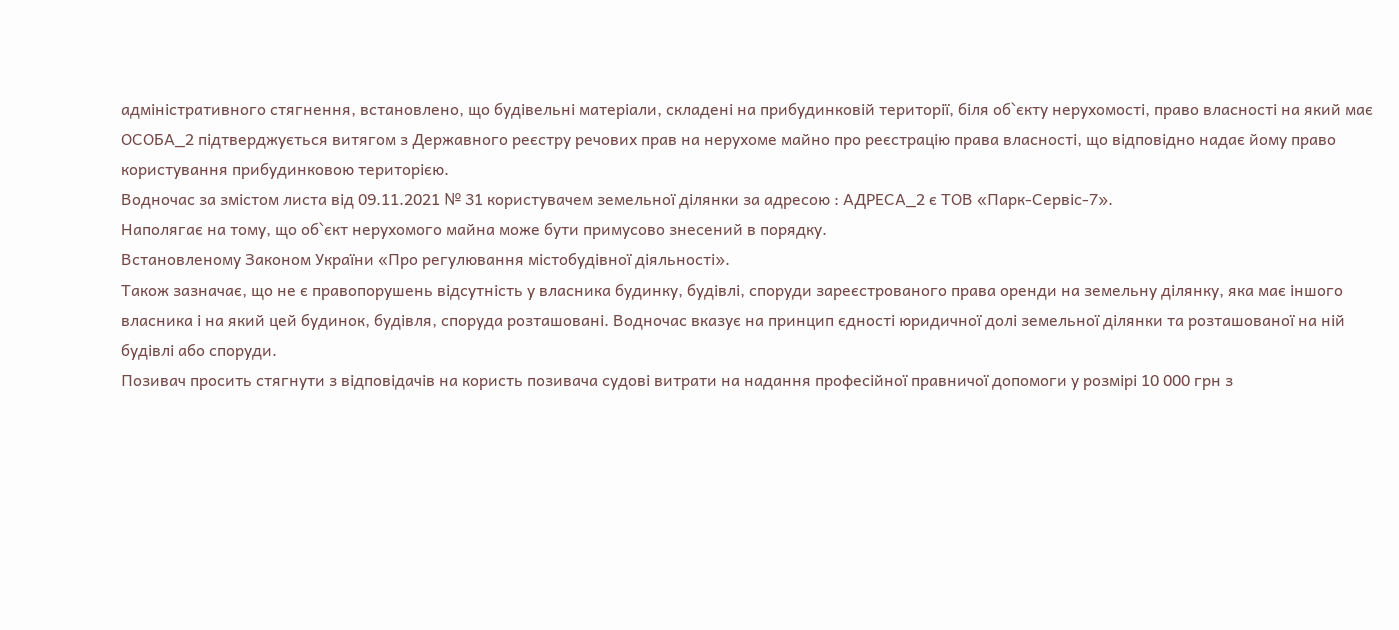адміністративного стягнення, встановлено, що будівельні матеріали, складені на прибудинковій території, біля об`єкту нерухомості, право власності на який має ОСОБА_2 підтверджується витягом з Державного реєстру речових прав на нерухоме майно про реєстрацію права власності, що відповідно надає йому право користування прибудинковою територією.
Водночас за змістом листа від 09.11.2021 № 31 користувачем земельної ділянки за адресою : АДРЕСА_2 є ТОВ «Парк-Сервіс-7».
Наполягає на тому, що об`єкт нерухомого майна може бути примусово знесений в порядку.
Встановленому Законом України «Про регулювання містобудівної діяльності».
Також зазначає, що не є правопорушень відсутність у власника будинку, будівлі, споруди зареєстрованого права оренди на земельну ділянку, яка має іншого власника і на який цей будинок, будівля, споруда розташовані. Водночас вказує на принцип єдності юридичної долі земельної ділянки та розташованої на ній будівлі або споруди.
Позивач просить стягнути з відповідачів на користь позивача судові витрати на надання професійної правничої допомоги у розмірі 10 000 грн з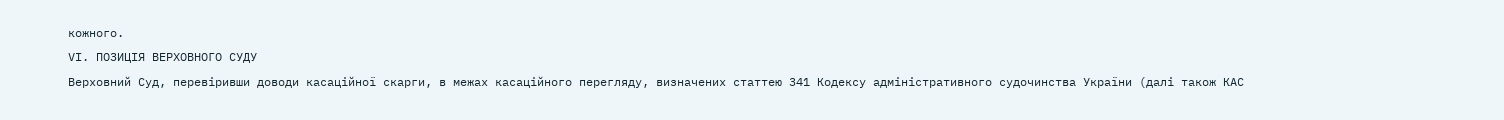кожного.
VІ. ПОЗИЦІЯ ВЕРХОВНОГО СУДУ
Верховний Суд, перевіривши доводи касаційної скарги, в межах касаційного перегляду, визначених статтею 341 Кодексу адміністративного судочинства України (далі також КАС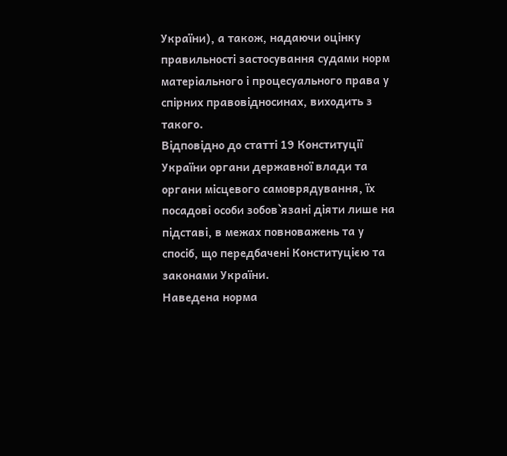України), а також, надаючи оцінку правильності застосування судами норм матеріального і процесуального права у спірних правовідносинах, виходить з такого.
Відповідно до статті 19 Конституції України органи державної влади та органи місцевого самоврядування, їх посадові особи зобов`язані діяти лише на підставі, в межах повноважень та у спосіб, що передбачені Конституцією та законами України.
Наведена норма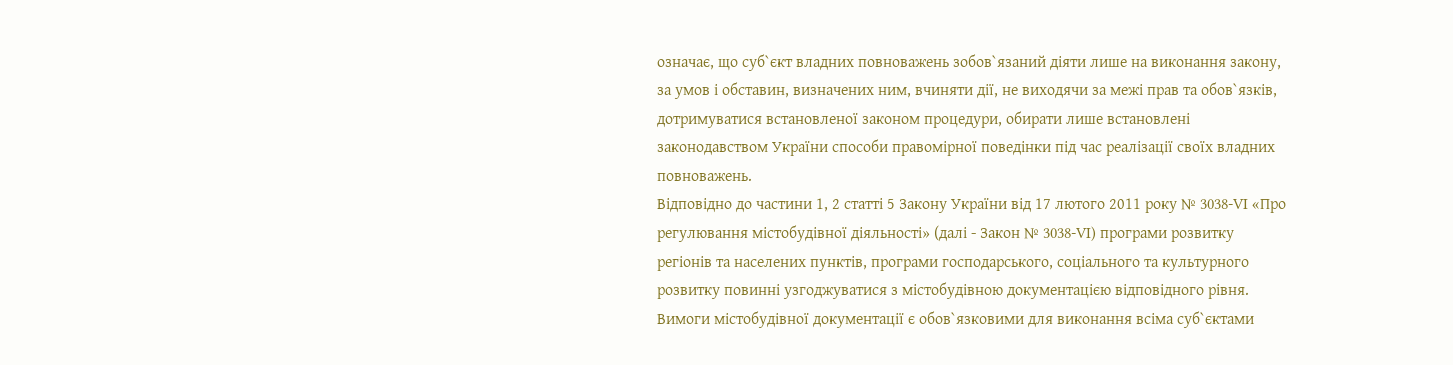означає, що суб`єкт владних повноважень зобов`язаний діяти лише на виконання закону, за умов і обставин, визначених ним, вчиняти дії, не виходячи за межі прав та обов`язків, дотримуватися встановленої законом процедури, обирати лише встановлені законодавством України способи правомірної поведінки під час реалізації своїх владних повноважень.
Відповідно до частини 1, 2 статті 5 Закону України від 17 лютого 2011 року № 3038-VI «Про регулювання містобудівної діяльності» (далі - Закон № 3038-VI) програми розвитку регіонів та населених пунктів, програми господарського, соціального та культурного розвитку повинні узгоджуватися з містобудівною документацією відповідного рівня. Вимоги містобудівної документації є обов`язковими для виконання всіма суб`єктами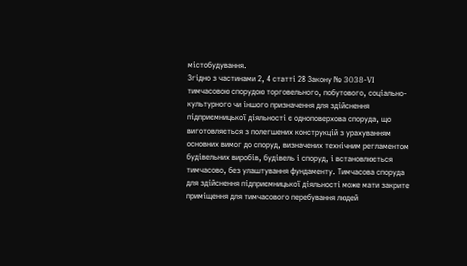містобудування.
Згідно з частинами 2, 4 статті 28 Закону № 3038-VI тимчасовою спорудою торговельного, побутового, соціально-культурного чи іншого призначення для здійснення підприємницької діяльності є одноповерхова споруда, що виготовляється з полегшених конструкцій з урахуванням основних вимог до споруд, визначених технічним регламентом будівельних виробів, будівель і споруд, і встановлюється тимчасово, без улаштування фундаменту. Тимчасова споруда для здійснення підприємницької діяльності може мати закрите приміщення для тимчасового перебування людей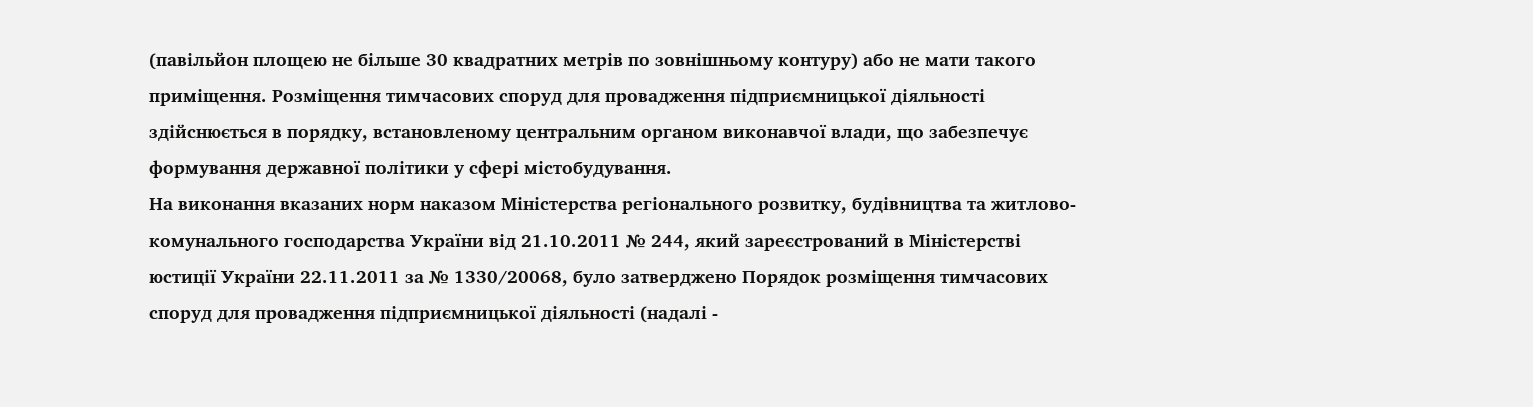(павільйон площею не більше 30 квадратних метрів по зовнішньому контуру) або не мати такого приміщення. Розміщення тимчасових споруд для провадження підприємницької діяльності здійснюється в порядку, встановленому центральним органом виконавчої влади, що забезпечує формування державної політики у сфері містобудування.
На виконання вказаних норм наказом Міністерства регіонального розвитку, будівництва та житлово-комунального господарства України від 21.10.2011 № 244, який зареєстрований в Міністерстві юстиції України 22.11.2011 за № 1330/20068, було затверджено Порядок розміщення тимчасових споруд для провадження підприємницької діяльності (надалі -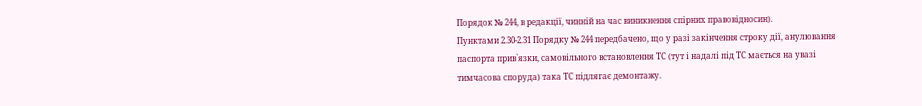Порядок № 244, в редакції, чинній на час виникнення спірних правовідносин).
Пунктами 2.30-2.31 Порядку № 244 передбачено, що у разі закінчення строку дії, анулювання паспорта прив`язки, самовільного встановлення ТС (тут і надалі під ТС мається на увазі тимчасова споруда) така ТС підлягає демонтажу.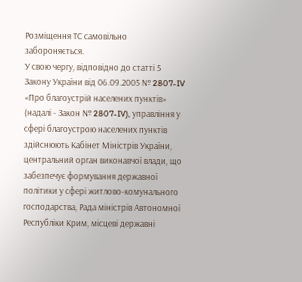Розміщення ТС самовільно забороняється.
У свою чергу, відповідно до статті 5 Закону України від 06.09.2005 № 2807-IV «Про благоустрій населених пунктів» (надалі - Закон № 2807-IV), управління у сфері благоустрою населених пунктів здійснюють Кабінет Міністрів України, центральний орган виконавчої влади, що забезпечує формування державної політики у сфері житлово-комунального господарства, Рада міністрів Автономної Республіки Крим, місцеві державні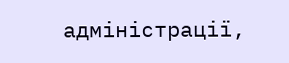адміністрації,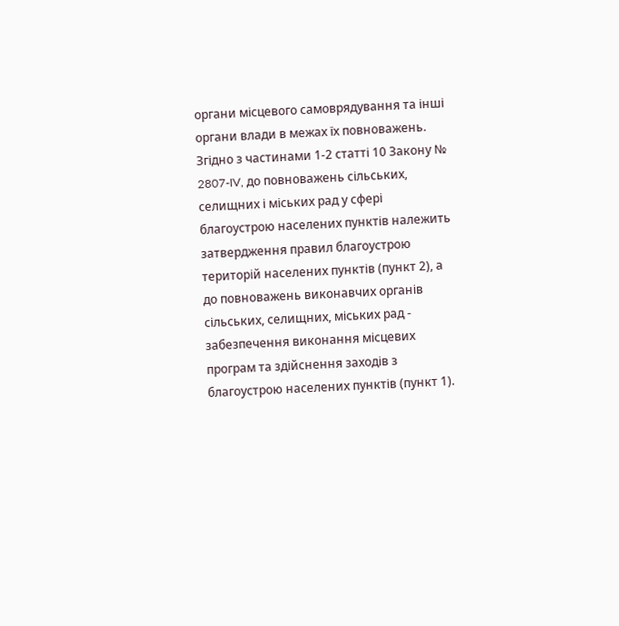органи місцевого самоврядування та інші органи влади в межах їх повноважень.
Згідно з частинами 1-2 статті 10 Закону № 2807-IV, до повноважень сільських, селищних і міських рад у сфері благоустрою населених пунктів належить затвердження правил благоустрою територій населених пунктів (пункт 2), а до повноважень виконавчих органів сільських, селищних, міських рад - забезпечення виконання місцевих програм та здійснення заходів з благоустрою населених пунктів (пункт 1).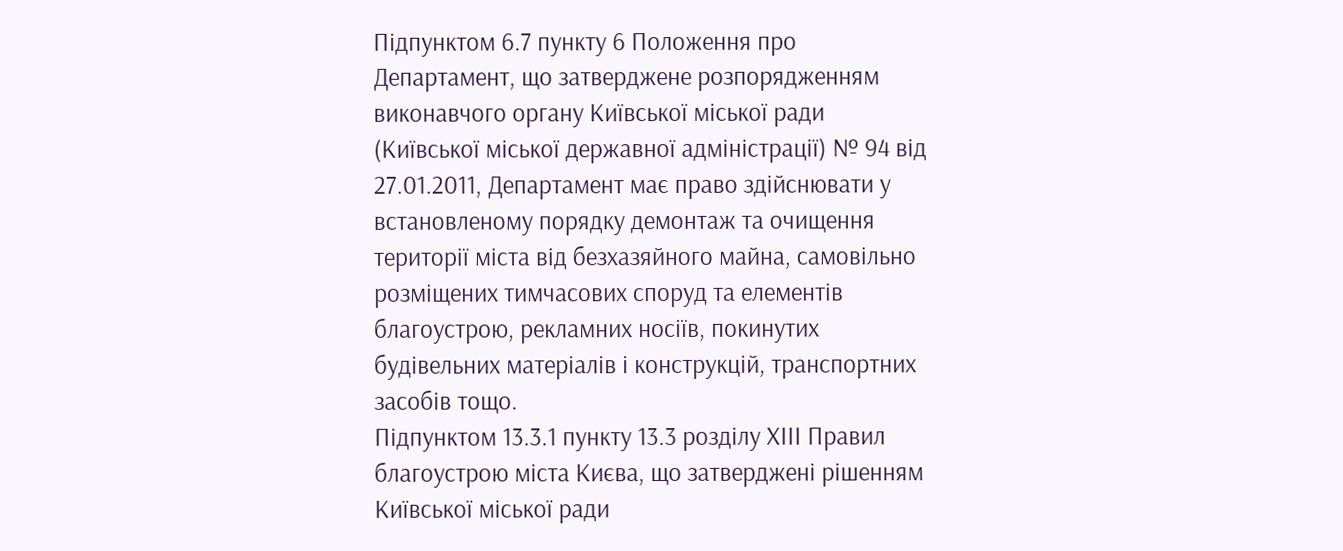Підпунктом 6.7 пункту 6 Положення про Департамент, що затверджене розпорядженням виконавчого органу Київської міської ради (Київської міської державної адміністрації) № 94 від 27.01.2011, Департамент має право здійснювати у встановленому порядку демонтаж та очищення території міста від безхазяйного майна, самовільно розміщених тимчасових споруд та елементів благоустрою, рекламних носіїв, покинутих будівельних матеріалів і конструкцій, транспортних засобів тощо.
Підпунктом 13.3.1 пункту 13.3 розділу ХІІІ Правил благоустрою міста Києва, що затверджені рішенням Київської міської ради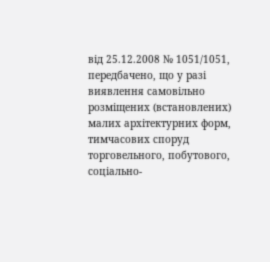від 25.12.2008 № 1051/1051, передбачено, що у разі виявлення самовільно розміщених (встановлених) малих архітектурних форм, тимчасових споруд торговельного, побутового, соціально-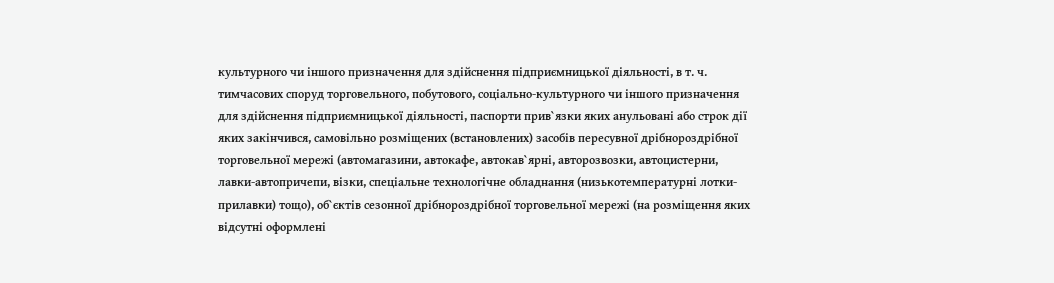культурного чи іншого призначення для здійснення підприємницької діяльності, в т. ч. тимчасових споруд торговельного, побутового, соціально-культурного чи іншого призначення для здійснення підприємницької діяльності, паспорти прив`язки яких анульовані або строк дії яких закінчився, самовільно розміщених (встановлених) засобів пересувної дрібнороздрібної торговельної мережі (автомагазини, автокафе, автокав`ярні, авторозвозки, автоцистерни, лавки-автопричепи, візки, спеціальне технологічне обладнання (низькотемпературні лотки-прилавки) тощо), об`єктів сезонної дрібнороздрібної торговельної мережі (на розміщення яких відсутні оформлені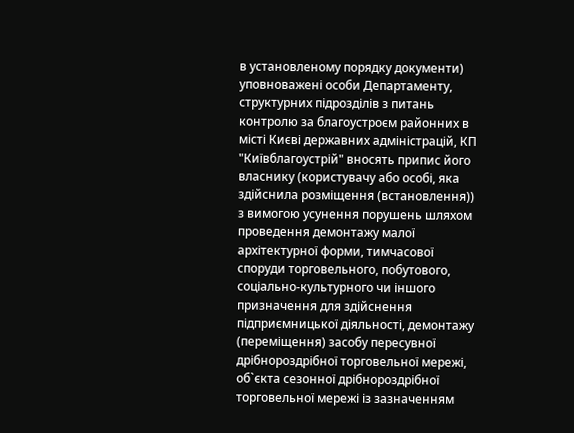в установленому порядку документи) уповноважені особи Департаменту, структурних підрозділів з питань контролю за благоустроєм районних в місті Києві державних адміністрацій, КП "Київблагоустрій" вносять припис його власнику (користувачу або особі, яка здійснила розміщення (встановлення)) з вимогою усунення порушень шляхом проведення демонтажу малої архітектурної форми, тимчасової споруди торговельного, побутового, соціально-культурного чи іншого призначення для здійснення підприємницької діяльності, демонтажу (переміщення) засобу пересувної дрібнороздрібної торговельної мережі, об`єкта сезонної дрібнороздрібної торговельної мережі із зазначенням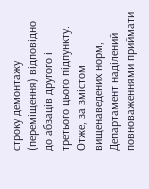строку демонтажу (переміщення) відповідно до абзаців другого і третього цього підпункту.
Отже, за змістом вищенаведених норм, Департамент наділений повноваженнями приймати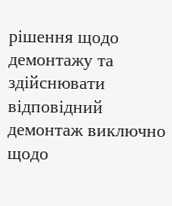рішення щодо демонтажу та здійснювати відповідний демонтаж виключно щодо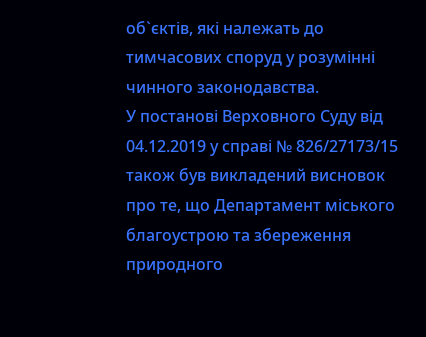об`єктів, які належать до тимчасових споруд у розумінні чинного законодавства.
У постанові Верховного Суду від 04.12.2019 у справі № 826/27173/15 також був викладений висновок про те, що Департамент міського благоустрою та збереження природного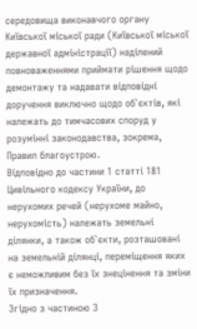середовища виконавчого органу Київської міської ради (Київської міської державної адміністрації) наділений повноваженнями приймати рішення щодо демонтажу та надавати відповідні доручення виключно щодо об`єктів, які належать до тимчасових споруд у розумінні законодавства, зокрема, Правил благоустрою.
Відповідно до частини 1 статті 181 Цивільного кодексу України, до нерухомих речей (нерухоме майно, нерухомість) належать земельні ділянки, а також об`єкти, розташовані на земельній ділянці, переміщення яких є неможливим без їх знецінення та зміни їх призначення.
Згідно з частиною 3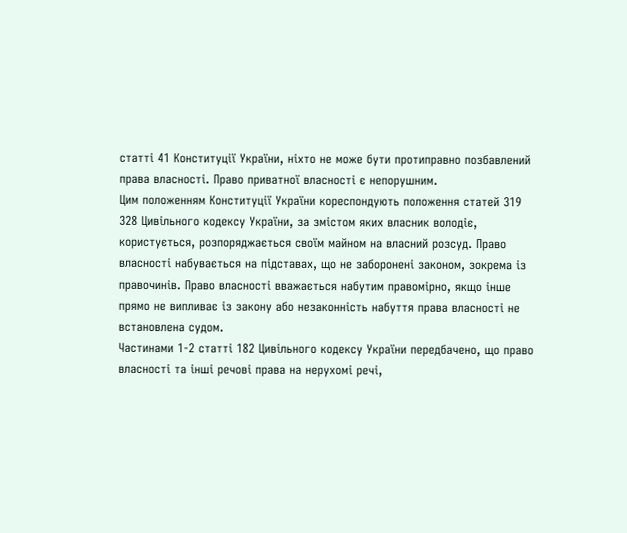статті 41 Конституції України, ніхто не може бути протиправно позбавлений права власності. Право приватної власності є непорушним.
Цим положенням Конституції України кореспондують положення статей 319 328 Цивільного кодексу України, за змістом яких власник володіє, користується, розпоряджається своїм майном на власний розсуд. Право власності набувається на підставах, що не заборонені законом, зокрема із правочинів. Право власності вважається набутим правомірно, якщо інше прямо не випливає із закону або незаконність набуття права власності не встановлена судом.
Частинами 1-2 статті 182 Цивільного кодексу України передбачено, що право власності та інші речові права на нерухомі речі,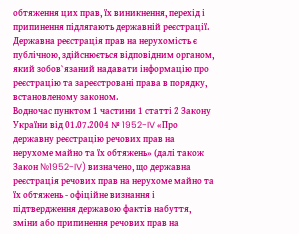обтяження цих прав, їх виникнення, перехід і припинення підлягають державній реєстрації. Державна реєстрація прав на нерухомість є публічною, здійснюється відповідним органом, який зобов`язаний надавати інформацію про реєстрацію та зареєстровані права в порядку, встановленому законом.
Водночас пунктом 1 частини 1 статті 2 Закону України від 01.07.2004 № 1952-IV «Про державну реєстрацію речових прав на нерухоме майно та їх обтяжень» (далі також Закон №1952-IV) визначено, що державна реєстрація речових прав на нерухоме майно та їх обтяжень - офіційне визнання і підтвердження державою фактів набуття, зміни або припинення речових прав на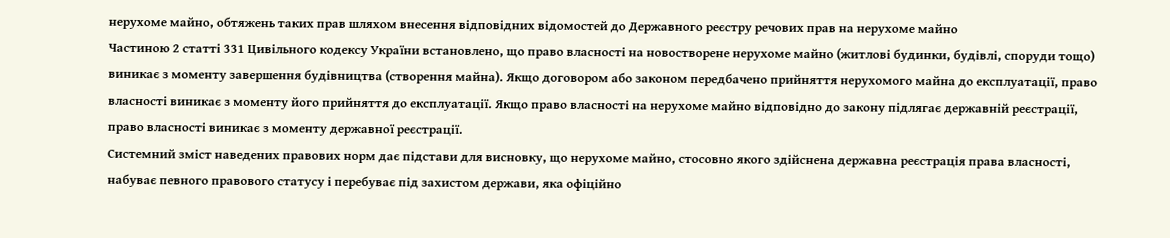нерухоме майно, обтяжень таких прав шляхом внесення відповідних відомостей до Державного реєстру речових прав на нерухоме майно
Частиною 2 статті 331 Цивільного кодексу України встановлено, що право власності на новостворене нерухоме майно (житлові будинки, будівлі, споруди тощо) виникає з моменту завершення будівництва (створення майна). Якщо договором або законом передбачено прийняття нерухомого майна до експлуатації, право власності виникає з моменту його прийняття до експлуатації. Якщо право власності на нерухоме майно відповідно до закону підлягає державній реєстрації, право власності виникає з моменту державної реєстрації.
Системний зміст наведених правових норм дає підстави для висновку, що нерухоме майно, стосовно якого здійснена державна реєстрація права власності, набуває певного правового статусу і перебуває під захистом держави, яка офіційно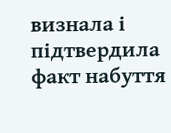визнала і підтвердила факт набуття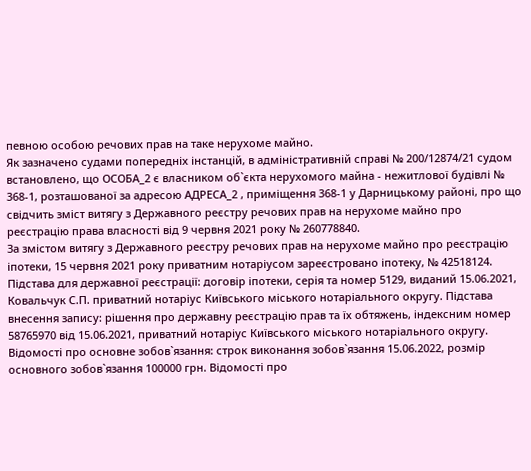певною особою речових прав на таке нерухоме майно.
Як зазначено судами попередніх інстанцій, в адміністративній справі № 200/12874/21 судом встановлено, що ОСОБА_2 є власником об`єкта нерухомого майна - нежитлової будівлі № 368-1, розташованої за адресою АДРЕСА_2 , приміщення 368-1 у Дарницькому районі, про що свідчить зміст витягу з Державного реєстру речових прав на нерухоме майно про реєстрацію права власності від 9 червня 2021 року № 260778840.
За змістом витягу з Державного реєстру речових прав на нерухоме майно про реєстрацію іпотеки, 15 червня 2021 року приватним нотаріусом зареєстровано іпотеку, № 42518124. Підстава для державної реєстрації: договір іпотеки, серія та номер 5129, виданий 15.06.2021, Ковальчук С.П. приватний нотаріус Київського міського нотаріального округу. Підстава внесення запису: рішення про державну реєстрацію прав та їх обтяжень, індексним номер 58765970 від 15.06.2021, приватний нотаріус Київського міського нотаріального округу. Відомості про основне зобов`язання: строк виконання зобов`язання 15.06.2022, розмір основного зобов`язання 100000 грн. Відомості про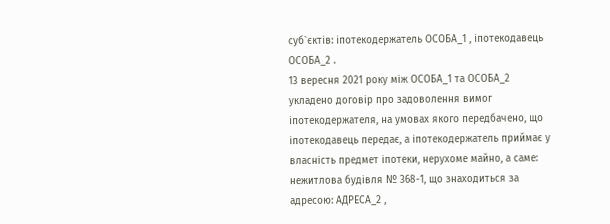суб`єктів: іпотекодержатель ОСОБА_1 , іпотекодавець ОСОБА_2 .
13 вересня 2021 року між ОСОБА_1 та ОСОБА_2 укладено договір про задоволення вимог іпотекодержателя, на умовах якого передбачено, що іпотекодавець передає, а іпотекодержатель приймає у власність предмет іпотеки, нерухоме майно, а саме: нежитлова будівля № 368-1, що знаходиться за адресою: АДРЕСА_2 ,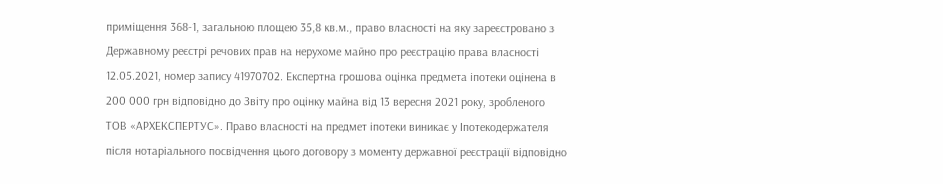приміщення 368-1, загальною площею 35,8 кв.м., право власності на яку зареєстровано з Державному реєстрі речових прав на нерухоме майно про реєстрацію права власності 12.05.2021, номер запису 41970702. Експертна грошова оцінка предмета іпотеки оцінена в 200 000 грн відповідно до Звіту про оцінку майна від 13 вересня 2021 року, зробленого ТОВ «АРХЕКСПЕРТУС». Право власності на предмет іпотеки виникає у Іпотекодержателя після нотаріального посвідчення цього договору з моменту державної реєстрації відповідно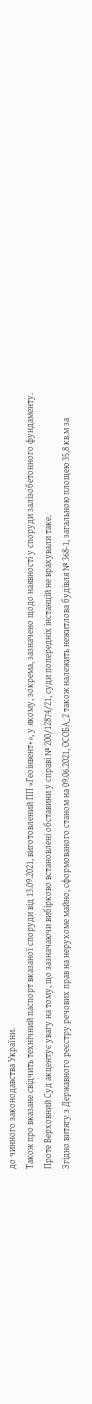до чинного законодавства України.
Також про вказане свідчить технічний паспорт вказаної споруди від 13.09.2021, виготовлений ПП «Геоінвент+», у якому, зокрема, зазначено щодо наявності у споруди залізобетонного фундаменту.
Проте Верховний Суд акцентує увагу на тому, що зазначаючи вибірково встановлені обставини у справі № 200/12874/21, суди попередніх інстанцій не врахували таке.
Згідно витягу з Державного реєстру речових прав на нерухоме майно, сформованого станом на 09.06.2021, ОСОБА_2 також належить нежитлова будівля № 368-1, загальною площею 35,8 кв.м за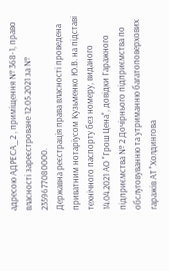адресою АДРЕСА_2 , приміщення № 368-1, право власності зареєстроване 12.05.2021 за № 2359677080000.
Державна реєстрація права власності проведена приватним нотаріусом Кузьменко Ю.В. на підставі технічного паспорту без номеру, виданого 14.04.2021 АО "Грош Цена", довідки Гаражного підприємства № 2 Дочірнього підприємства по обслуговуванню та утриманню багатоповерхових гаражів АТ "Холдингова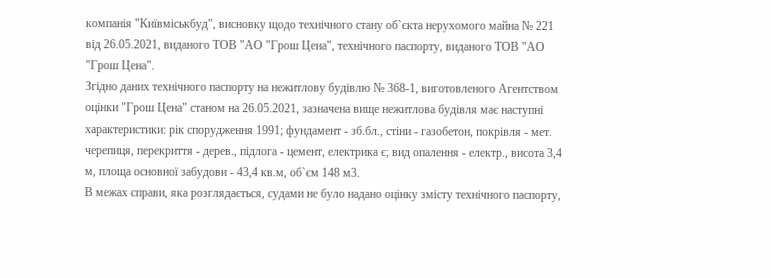компанія "Київміськбуд", висновку щодо технічного стану об`єкта нерухомого майна № 221 від 26.05.2021, виданого ТОВ "АО "Грош Цена", технічного паспорту, виданого ТОВ "АО "Грош Цена".
Згідно даних технічного паспорту на нежитлову будівлю № 368-1, виготовленого Агентством оцінки "Грош Цена" станом на 26.05.2021, зазначена вище нежитлова будівля має наступні характеристики: рік спорудження 1991; фундамент - зб.бл., стіни - газобетон, покрівля - мет. черепиця, перекриття - дерев., підлога - цемент, електрика є; вид опалення - електр., висота 3,4 м, площа основної забудови - 43,4 кв.м, об`єм 148 м3.
В межах справи, яка розглядається, судами не було надано оцінку змісту технічного паспорту,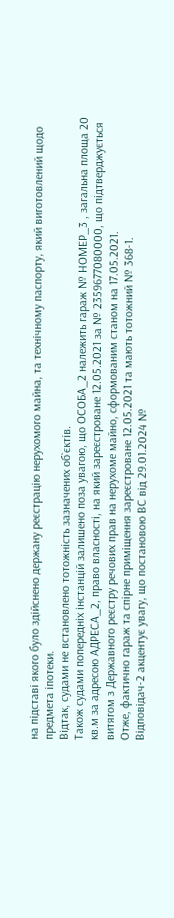на підставі якого було здійснено держану реєстрацію нерухомого майна, та технічному паспорту, який виготовлений щодо предмета іпотеки.
Відтак, судами не встановлено тотожність зазначених об`єктів.
Також судами попередніх інстанцій залишено поза увагою, що ОСОБА_2 належить гараж № НОМЕР_3 , загальна площа 20 кв.м за адресою АДРЕСА_2, право власності, на який зареєстроване 12.05.2021 за № 2359677080000, що підтверджується витягом з Державного реєстру речових прав на нерухоме майно, сформованим станом на 17.05.2021.
Отже, фактично гараж та спірне приміщення зареєстроване 12.05.2021 та мають тотожний № 368-1.
Відповідач-2 акцентує увагу, що постановою ВС від 29.01.2024 №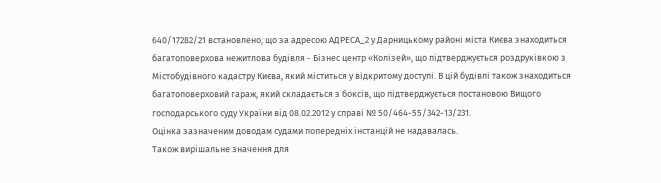640/17282/21 встановлено, що за адресою АДРЕСА_2 у Дарницькому районі міста Києва знаходиться багатоповерхова нежитлова будівля - Бізнес центр «Колізей», що підтверджується роздруківкою з Містобудівного кадастру Києва, який міститься у відкритому доступі. В цій будівлі також знаходиться багатоповерховий гараж, який складається з боксів, що підтверджується постановою Вищого господарського суду України від 08.02.2012 у справі № 50/464-55/342-13/231.
Оцінка зазначеним доводам судами попередніх інстанцій не надавалась.
Також вирішальне значення для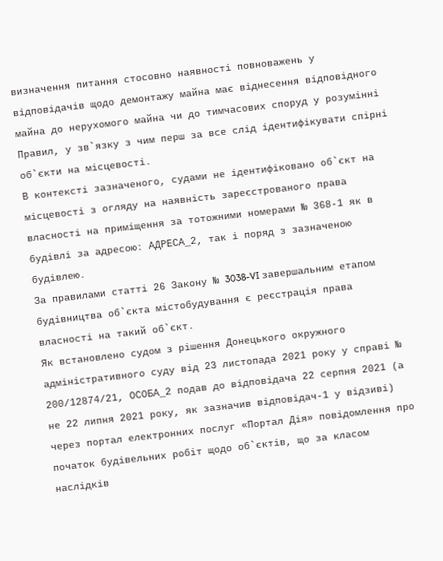визначення питання стосовно наявності повноважень у відповідачів щодо демонтажу майна має віднесення відповідного майна до нерухомого майна чи до тимчасових споруд у розумінні Правил, у зв`язку з чим перш за все слід ідентифікувати спірні об`єкти на місцевості.
В контексті зазначеного, судами не ідентифіковано об`єкт на місцевості з огляду на наявність зареєстрованого права власності на приміщення за тотожними номерами № 368-1 як в будівлі за адресою: АДРЕСА_2, так і поряд з зазначеною будівлею.
За правилами статті 26 Закону № 3038-VI завершальним етапом будівництва об`єкта містобудування є реєстрація права власності на такий об`єкт.
Як встановлено судом з рішення Донецького окружного адміністративного суду від 23 листопада 2021 року у справі № 200/12874/21, ОСОБА_2 подав до відповідача 22 серпня 2021 (а не 22 липня 2021 року, як зазначив відповідач-1 у відзиві) через портал електронних послуг «Портал Дія» повідомлення про початок будівельних робіт щодо об`єктів, що за класом наслідків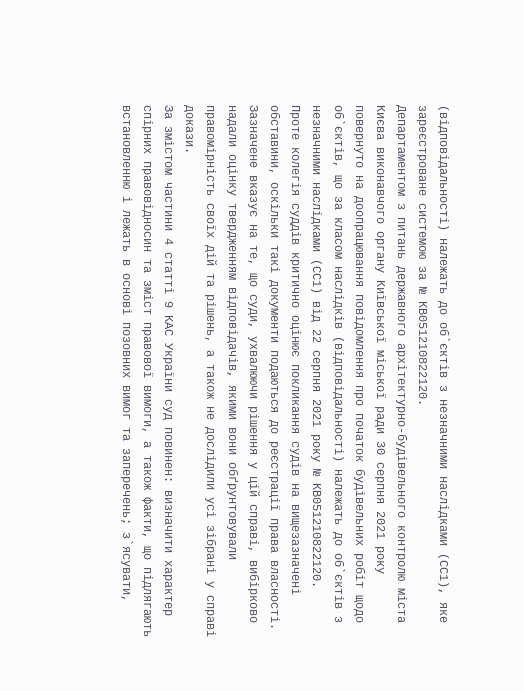(відповідальності) належать до об`єктів з незначними наслідками (СС1), яке зареєстроване системою за № КВ051210822120.
Департаментом з питань державного архітектурно-будівельного контролю міста Києва виконавчого органу Київської міської ради 30 серпня 2021 року повернуто на доопрацювання повідомлення про початок будівельних робіт щодо об`єктів, що за класом наслідків (відповідальності) належать до об`єктів з незначними наслідками (СС1) від 22 серпня 2021 року № КВ051210822120.
Проте колегія суддів критично оцінює покликання судів на вищезазначені обставини, оскільки такі документи подаються до реєстрації права власності.
Зазначене вказує на те, що суди, ухвалюючи рішення у цій справі, вибірково надали оцінку твердженням відповідачів, якими вони обґрунтовували правомірність своїх дій та рішень, а також не дослідили усі зібрані у справі докази.
За змістом частини 4 статті 9 КАС України суд повинен: визначити характер спірних правовідносин та зміст правової вимоги, а також факти, що підлягають встановленню і лежать в основі позовних вимог та заперечень; з`ясувати,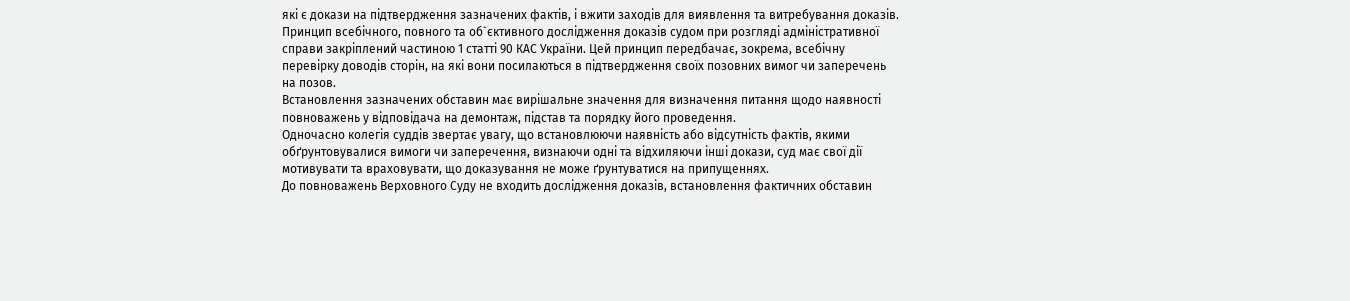які є докази на підтвердження зазначених фактів, і вжити заходів для виявлення та витребування доказів.
Принцип всебічного, повного та об`єктивного дослідження доказів судом при розгляді адміністративної справи закріплений частиною 1 статті 90 КАС України. Цей принцип передбачає, зокрема, всебічну перевірку доводів сторін, на які вони посилаються в підтвердження своїх позовних вимог чи заперечень на позов.
Встановлення зазначених обставин має вирішальне значення для визначення питання щодо наявності повноважень у відповідача на демонтаж, підстав та порядку його проведення.
Одночасно колегія суддів звертає увагу, що встановлюючи наявність або відсутність фактів, якими обґрунтовувалися вимоги чи заперечення, визнаючи одні та відхиляючи інші докази, суд має свої дії мотивувати та враховувати, що доказування не може ґрунтуватися на припущеннях.
До повноважень Верховного Суду не входить дослідження доказів, встановлення фактичних обставин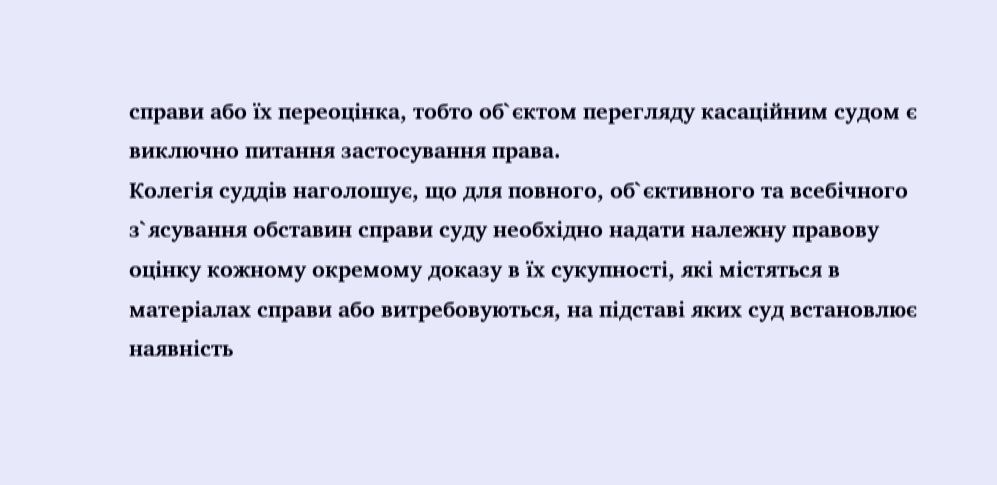справи або їх переоцінка, тобто об`єктом перегляду касаційним судом є виключно питання застосування права.
Колегія суддів наголошує, що для повного, об`єктивного та всебічного з`ясування обставин справи суду необхідно надати належну правову оцінку кожному окремому доказу в їх сукупності, які містяться в матеріалах справи або витребовуються, на підставі яких суд встановлює наявність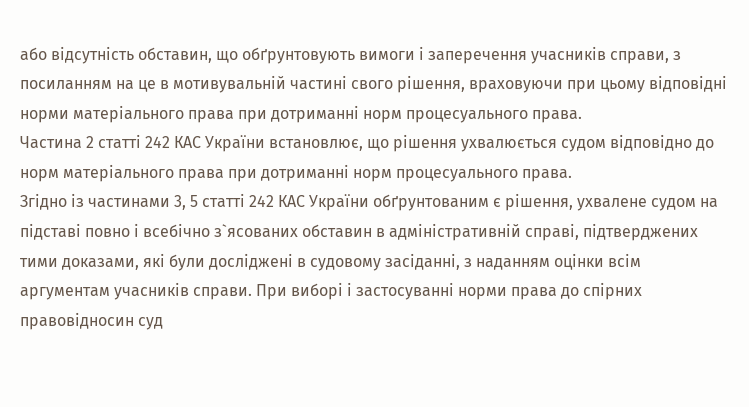або відсутність обставин, що обґрунтовують вимоги і заперечення учасників справи, з посиланням на це в мотивувальній частині свого рішення, враховуючи при цьому відповідні норми матеріального права при дотриманні норм процесуального права.
Частина 2 статті 242 КАС України встановлює, що рішення ухвалюється судом відповідно до норм матеріального права при дотриманні норм процесуального права.
Згідно із частинами 3, 5 статті 242 КАС України обґрунтованим є рішення, ухвалене судом на підставі повно і всебічно з`ясованих обставин в адміністративній справі, підтверджених тими доказами, які були досліджені в судовому засіданні, з наданням оцінки всім аргументам учасників справи. При виборі і застосуванні норми права до спірних правовідносин суд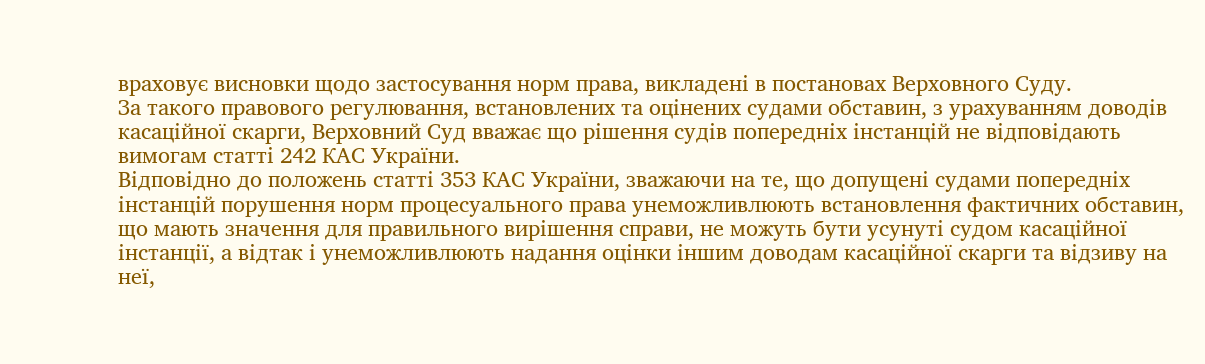враховує висновки щодо застосування норм права, викладені в постановах Верховного Суду.
За такого правового регулювання, встановлених та оцінених судами обставин, з урахуванням доводів касаційної скарги, Верховний Суд вважає що рішення судів попередніх інстанцій не відповідають вимогам статті 242 КАС України.
Відповідно до положень статті 353 КАС України, зважаючи на те, що допущені судами попередніх інстанцій порушення норм процесуального права унеможливлюють встановлення фактичних обставин, що мають значення для правильного вирішення справи, не можуть бути усунуті судом касаційної інстанції, а відтак і унеможливлюють надання оцінки іншим доводам касаційної скарги та відзиву на неї,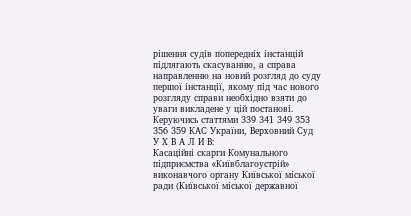рішення судів попередніх інстанцій підлягають скасуванню, а справа направленню на новий розгляд до суду першої інстанції, якому під час нового розгляду справи необхідно взяти до уваги викладене у цій постанові.
Керуючись статтями 339 341 349 353 356 359 КАС України, Верховний Суд
У Х В А Л И В:
Касаційні скарги Комунального підприємства «Київблагоустрій» виконавчого органу Київської міської ради (Київської міської державної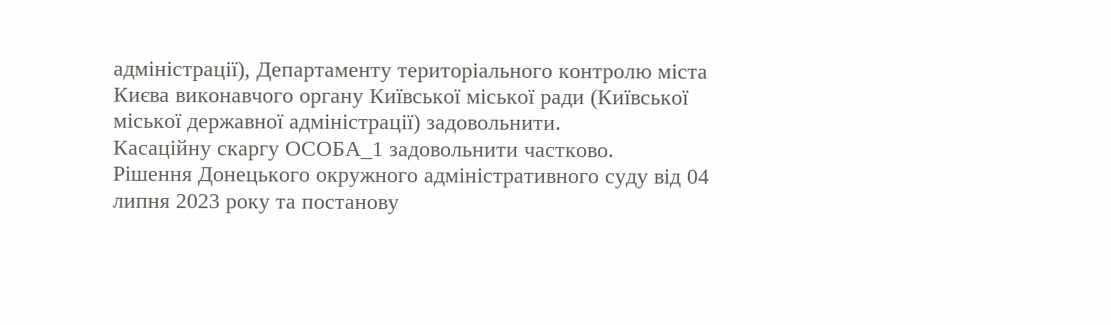адміністрації), Департаменту територіального контролю міста Києва виконавчого органу Київської міської ради (Київської міської державної адміністрації) задовольнити.
Касаційну скаргу ОСОБА_1 задовольнити частково.
Рішення Донецького окружного адміністративного суду від 04 липня 2023 року та постанову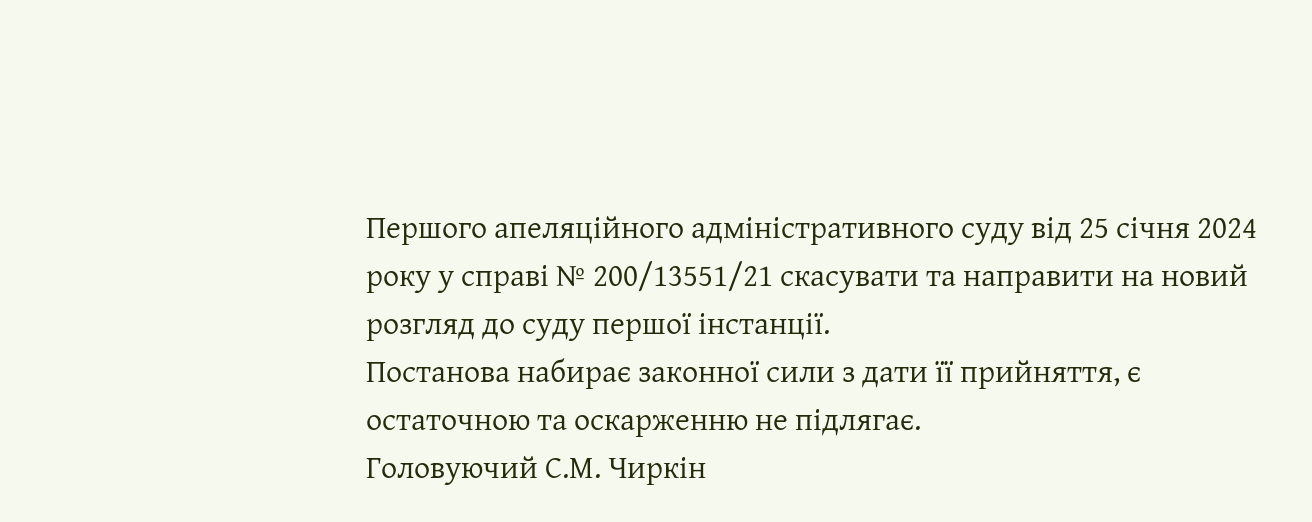Першого апеляційного адміністративного суду від 25 січня 2024 року у справі № 200/13551/21 скасувати та направити на новий розгляд до суду першої інстанції.
Постанова набирає законної сили з дати її прийняття, є остаточною та оскарженню не підлягає.
Головуючий С.М. Чиркін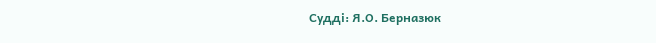Судді: Я.О. Берназюк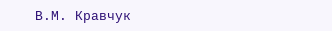В.М. Кравчук